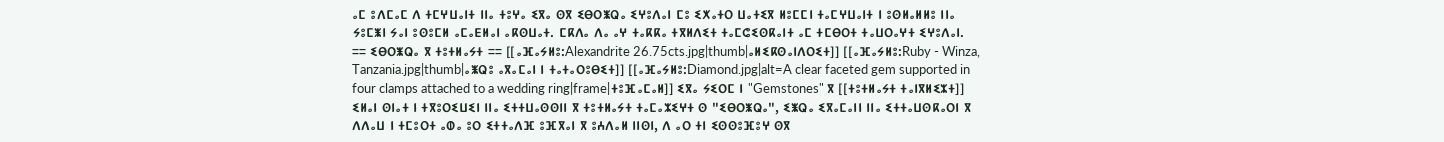ⴰⵎ ⵓⴷⵎⴰⵎ ⴷ ⵜⵎⵖⵡⴰⵏⵜ ⵏⵏⴰ ⵜⵓⵖⴰ ⵉⴳⴰ ⵙⴳ ⵉⴱⵔⵥⵕⴰ ⵉⵖⵓⴷⴰⵏ ⵎⵓ ⵉⵅⴰⵜⵔ ⵡⴰⵜⵉⴳ ⵍⵓⵎⵎⵏ ⵜⴰⵎⵖⵡⴰⵏⵜ ⵏ ⵓⵙⵍⴰⵍⵍⵓ ⵏⵏⴰ ⵢⵓⵎⵥⵏ ⵢⴰⵏ ⵓⵙⵓⵎⵍ ⴰⵎⴰⴹⵍⴰⵏ ⴰⴽⵙⵡⴰⵜ. ⵎⴽⴷⴰ ⴷⴰ ⴰⵖ ⵜⴰⴽⴽⴰ ⵜⴳⵍⴷⵉⵜ ⵜⴰⵎⵛⵉⵙⴽⴰⵏⵜ ⴰⵎ ⵜⵎⴱⵔⵜ ⵜⴰⵡⵔⴰⵖⵜ ⵉⵖⵓⴷⴰⵏ. == ⵉⴱⵔⵥⵕⴰ ⴳ ⵜⵓⵜⵍⴰⵢⵜ == [[ⴰⴼⴰⵢⵍⵓ:Alexandrite 26.75cts.jpg|thumb|ⴰⵍⵉⴽⵙⴰⵏⴷⵔⵉⵜ]] [[ⴰⴼⴰⵢⵍⵓ:Ruby - Winza, Tanzania.jpg|thumb|ⴰⵥⵕⵓ ⴰⴳⴰⵎⴰⵏ ⵏ ⵜⴰⵜⴰⵔⵓⴱⵉⵜ]] [[ⴰⴼⴰⵢⵍⵓ:Diamond.jpg|alt=A clear faceted gem supported in four clamps attached to a wedding ring|frame|ⵜⵓⴼⴰⵎⴰⵍ]] ⵉⴳⴰ ⵢⵉⵔⵎ ⵏ "Gemstones" ⴳ [[ⵜⵓⵜⵍⴰⵢⵜ ⵜⴰⵏⴳⵍⵉⵣⵜ]] ⵉⵍⴰⵏ ⵙⵏⴰⵜ ⵏ ⵜⴳⵓⵔⵉⵡⵉⵏ ⵏⵏⴰ ⵉⵜⵜⵡⴰⵙⵙⵏⵏ ⴳ ⵜⵓⵜⵍⴰⵢⵜ ⵜⴰⵎⴰⵣⵉⵖⵜ ⵙ "ⵉⴱⵔⵥⵕⴰ", ⵉⵥⵕⴰ ⵉⴳⴰⵎⴰⵏⵏ ⵏⵏⴰ ⵉⵜⵜⴰⵡⵙⴽⴰⵔⵏ ⴳ ⴷⴷⴰⵡ ⵏ ⵜⵎⵓⵔⵜ ⴰⵀⴰ ⵓⵔ ⵉⵜⵜⴰⴷⴼ ⵓⴼⴳⴰⵏ ⴳ ⵓⵄⴷⴰⵍ ⵏⵏⵙⵏ, ⴷ ⴰⵔ ⵜⵏ ⵉⵙⵙⵓⴼⵓⵖ ⵙⴳ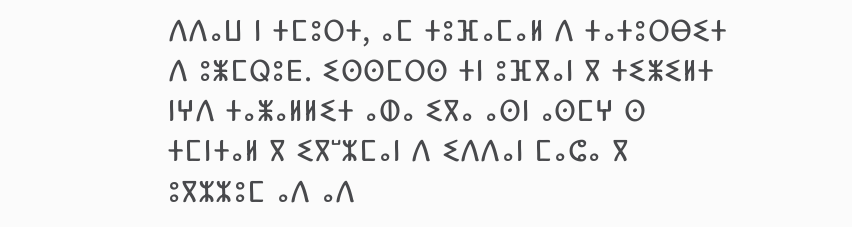ⴷⴷⴰⵡ ⵏ ⵜⵎⵓⵔⵜ, ⴰⵎ ⵜⵓⴼⴰⵎⴰⵍ ⴷ ⵜⴰⵜⵓⵔⴱⵉⵜ ⴷ ⵓⵥⵎⵕⵓⴹ. ⵉⵙⵙⵎⵔⵙ ⵜⵏ ⵓⴼⴳⴰⵏ ⴳ ⵜⵉⵥⵉⵍⵜ ⵏⵖⴷ ⵜⴰⵥⴰⵍⵍⵉⵜ ⴰⵀⴰ ⵉⴳⴰ ⴰⵙⵏ ⴰⵙⵎⵖ ⵙ ⵜⵎⵏⵜⴰⵍ ⴳ ⵉⴳⵯⵣⵎⴰⵏ ⴷ ⵉⴷⴷⴰⵏ ⵎⴰⵛⴰ ⴳ ⵓⴳⵣⵣⵓⵎ ⴰⴷ ⴰⴷ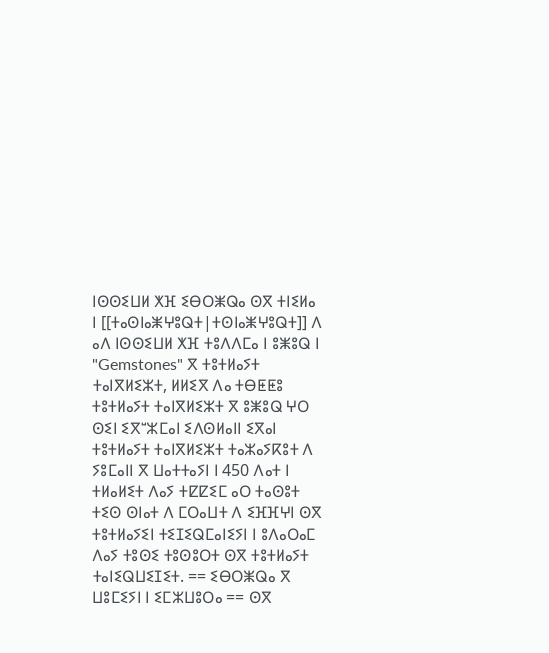ⵏⵙⵙⵉⵡⵍ ⵅⴼ ⵉⴱⵔⵥⵕⴰ ⵙⴳ ⵜⵏⵉⵍⴰ ⵏ [[ⵜⴰⵙⵏⴰⵥⵖⵓⵕⵜ|ⵜⵙⵏⴰⵥⵖⵓⵕⵜ]] ⴷ ⴰⴷ ⵏⵙⵙⵉⵡⵍ ⵅⴼ ⵜⵓⴷⴷⵎⴰ ⵏ ⵓⵥⵓⵕ ⵏ "Gemstones" ⴳ ⵜⵓⵜⵍⴰⵢⵜ ⵜⴰⵏⴳⵍⵉⵣⵜ, ⵍⵍⵉⴳ ⴷⴰ ⵜⴱⵟⵟⵓ ⵜⵓⵜⵍⴰⵢⵜ ⵜⴰⵏⴳⵍⵉⵣⵜ ⴳ ⵓⵥⵓⵕ ⵖⵔ ⵙⵉⵏ ⵉⴳⵯⵣⵎⴰⵏ ⵉⴷⵙⵍⴰⵏⵏ ⵉⴳⴰⵏ ⵜⵓⵜⵍⴰⵢⵜ ⵜⴰⵏⴳⵍⵉⵣⵜ ⵜⴰⵣⴰⵢⴽⵓⵜ ⴷ ⵢⵓⵎⴰⵏⵏ ⴳ ⵡⴰⵜⵜⴰⵢⵏ ⵏ 450 ⴷⴰⵜ ⵏ ⵜⵍⴰⵍⵉⵜ ⴷⴰⵢ ⵜⵇⵇⵉⵎ ⴰⵔ ⵜⴰⵙⵓⵜ ⵜⵉⵙ ⵙⵏⴰⵜ ⴷ ⵎⵔⴰⵡⵜ ⴷ ⵉⴼⴼⵖⵏ ⵙⴳ ⵜⵓⵜⵍⴰⵢⵉⵏ ⵜⵉⵊⵉⵕⵎⴰⵏⵉⵢⵏ ⵏ ⵓⴷⴰⵔⴰⵎ ⴷⴰⵢ ⵜⵓⵙⵉ ⵜⵓⵙⵓⵔⵜ ⵙⴳ ⵜⵓⵜⵍⴰⵢⵜ ⵜⴰⵏⵉⵕⵡⵉⵊⵉⵜ. == ⵉⴱⵔⵥⵕⴰ ⴳ ⵡⵓⵎⵉⵢⵏ ⵏ ⵉⵎⵣⵡⵓⵔⴰ == ⵙⴳ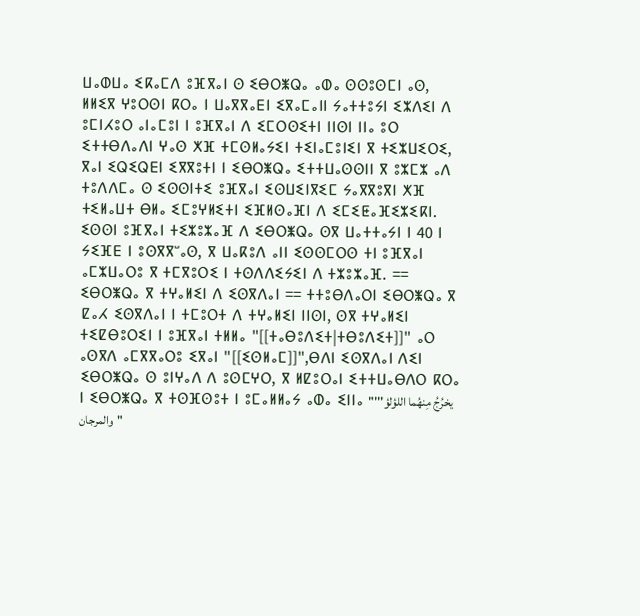ⵡⴰⵀⵡⴰ ⵉⴽⴰⵎⴷ ⵓⴼⴳⴰⵏ ⵙ ⵉⴱⵔⵥⵕⴰ ⴰⵀⴰ ⵙⵙⵓⵙⵎⵏ ⴰⵙ, ⵍⵍⵉⴳ ⵖⵓⵔⵙⵏ ⴽⵔⴰ ⵏ ⵡⴰⴳⴳⴰⴹⵏ ⵉⴳⴰⵎⴰⵏⵏ ⵢⴰⵜⵜⵓⵢⵏ ⵉⵣⴷⵉⵏ ⴷ ⵓⵎⵏⵃⵓⵔ ⴰⵏⴰⵎⵓⵏ ⵏ ⵓⴼⴳⴰⵏ ⴷ ⵉⵎⵔⵙⵉⵜⵏ ⵏⵏⵙⵏ ⵏⵏⴰ ⵓⵔ ⵉⵜⵜⴱⴷⴰⴷⵏ ⵖⴰⵙ ⵅⴼ ⵜⵎⵙⵍⴰⵢⵉⵏ ⵜⵉⵏⴰⵎⵓⵏⵉⵏ ⴳ ⵜⵉⵣⵡⵉⵔⵉ, ⴳⴰⵏ ⵉⵕⵉⵕⴹⵏ ⵉⴳⴳⵓⵜⵏ ⵏ ⵉⴱⵔⵥⵕⴰ ⵉⵜⵜⵡⴰⵙⵙⵏⵏ ⴳ ⵓⵣⵎⵣ ⴰⴷ ⵜⵓⴷⴷⵎⴰ ⵙ ⵉⵙⵙⵏⵜⵉ ⵓⴼⴳⴰⵏ ⵉⵙⵡⵉⵏⴳⵉⵎ ⵢⴰⴳⴳⵓⴳⵏ ⵅⴼ ⵜⵉⵍⴰⵡⵜ ⴱⵍⴰ ⵉⵎⵓⵖⵍⵉⵜⵏ ⵉⴼⵍⵙⴰⴼⵏ ⴷ ⵉⵎⵉⵟⴰⴼⵉⵣⵉⴽⵏ. ⵉⵙⵙⵏ ⵓⴼⴳⴰⵏ ⵜⵉⵣⵓⵣⴰⴼ ⴷ ⵉⴱⵔⵥⵕⴰ ⵙⴳ ⵡⴰⵜⵜⴰⵢⵏ ⵏ 40 ⵏ ⵢⵉⴼⴹ ⵏ ⵓⵙⴳⴳⵯⴰⵙ, ⴳ ⵡⴰⴽⵓⴷ ⴰⵏⵏ ⵉⵙⵙⵎⵔⵙ ⵜⵏ ⵓⴼⴳⴰⵏ ⴰⵎⵣⵡⴰⵔⵓ ⴳ ⵜⵎⴳⵓⵔⵉ ⵏ ⵜⵙⴷⴷⵉⵢⵉⵏ ⴷ ⵜⵣⵓⵣⴰⴼ. == ⵉⴱⵔⵥⵕⴰ ⴳ ⵜⵖⴰⵍⵉⵏ ⴷ ⵉⵙⴳⴷⴰⵏ == ⵜⵜⵓⴱⴷⴰⵔⵏ ⵉⴱⵔⵥⵕⴰ ⴳ ⵇⴰⵃ ⵉⵙⴳⴷⴰⵏ ⵏ ⵜⵎⵓⵔⵜ ⴷ ⵜⵖⴰⵍⵉⵏ ⵏⵏⵙⵏ, ⵙⴳ ⵜⵖⴰⵍⵉⵏ ⵜⵉⵇⴱⵓⵔⵉⵏ ⵏ ⵓⴼⴳⴰⵏ ⵜⵍⵍⴰ "[[ⵜⴰⴱⵓⴷⵉⵜ|ⵜⴱⵓⴷⵉⵜ]]" ⴰⵔ ⴰⵙⴳⴷ ⴰⵎⴳⴳⴰⵔⵓ ⵉⴳⴰⵏ "[[ⵉⵙⵍⴰⵎ]]",ⴱⴷⵏ ⵉⵙⴳⴷⴰⵏ ⴷⵉⵏ ⵉⴱⵔⵥⵕⴰ ⵙ ⵓⵏⵖⴰⴷ ⴷ ⵓⵙⵎⵖⵔ, ⴳ ⵍⵇⵓⵔⴰⵏ ⵉⵜⵜⵡⴰⴱⴷⵔ ⴽⵔⴰ ⵏ ⵉⴱⵔⵥⵕⴰ ⴳ ⵜⵙⴼⵙⵓⵜ ⵏ ⵓⵎⴰⵍⵍⴰⵢ ⴰⵀⴰ ⵉⵏⵏⴰ "'''يخرُجُ مِنهُما اللؤلؤ والمرجان"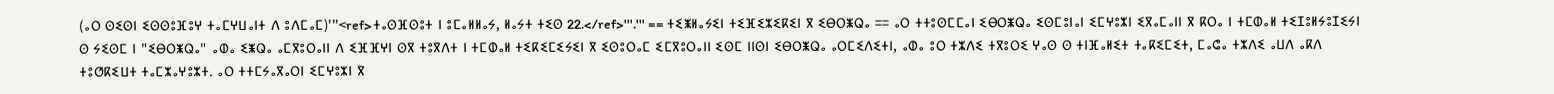(ⴰⵔ ⵙⵉⵙⵏ ⵉⵙⵙⵓⴼⵓⵖ ⵜⴰⵎⵖⵡⴰⵏⵜ ⴷ ⵓⴷⵎⴰⵎ)'''<ref>ⵜⴰⵙⴼⵙⵓⵜ ⵏ ⵓⵎⴰⵍⵍⴰⵢ, ⵍⴰⵢⵜ ⵜⵉⵙ 22.</ref>'''.''' == ⵜⵉⵥⵍⴰⵢⵉⵏ ⵜⵉⴼⵉⵣⵉⴽⵉⵏ ⴳ ⵉⴱⵔⵥⵕⴰ == ⴰⵔ ⵜⵜⵓⵙⵎⵎⴰⵏ ⵉⴱⵔⵥⵕⴰ ⵉⵙⵎⵓⵏⴰⵏ ⵉⵎⵖⵓⵣⵏ ⵉⴳⴰⵎⴰⵏⵏ ⴳ ⴽⵔⴰ ⵏ ⵜⵎⵀⴰⵍ ⵜⵉⵊⵓⵍⵢⵓⵊⵉⵢⵏ ⵙ ⵢⵉⵙⵎ ⵏ "ⵉⴱⵔⵥⵕⴰ" ⴰⵀⴰ ⵉⵥⵕⴰ ⴰⵎⴳⵓⵔⴰⵏⵏ ⴷ ⵉⴼⴼⵖⵏ ⵙⴳ ⵜⵓⴳⴷⵜ ⵏ ⵜⵎⵀⴰⵍ ⵜⵉⴽⵉⵎⵉⵢⵉⵏ ⴳ ⵉⵙⵓⵔⴰⵎ ⵉⵎⴳⵓⵔⴰⵏⵏ ⵉⵙⵎ ⵏⵏⵙⵏ ⵉⴱⵔⵥⵕⴰ ⴰⵔⵎⵉⴷⵉⵜⵏ, ⴰⵀⴰ ⵓⵔ ⵜⵣⴷⵉ ⵜⴳⵓⵔⵉ ⵖⴰⵙ ⵙ ⵜⵏⴼⴰⵍⵉⵜ ⵜⴰⴽⵉⵎⵉⵜ, ⵎⴰⵛⴰ ⵜⵣⴷⵉ ⴰⵡⴷ ⴰⴽⴷ ⵜⵓⵚⴽⵉⵡⵜ ⵜⴰⵎⵣⴰⵖⵓⵣⵜ. ⴰⵔ ⵜⵜⵎⵢⴰⴳⴰⵔⵏ ⵉⵎⵖⵓⵣⵏ ⴳ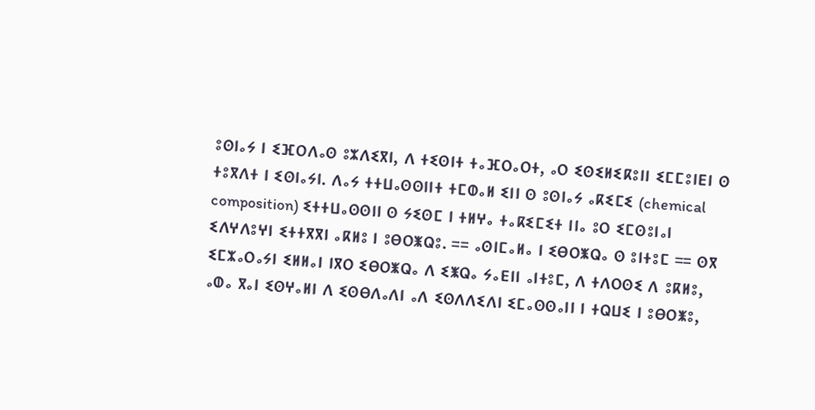ⵓⵙⵏⴰⵢ ⵏ ⵉⴼⵔⴷⴰⵙ ⵓⵣⴷⵉⴳⵏ, ⴷ ⵜⵉⵙⵏⵜ ⵜⴰⴼⵔⴰⵔⵜ, ⴰⵔ ⵉⵙⵉⵍⵉⴽⵓⵏⵏ ⵉⵎⵎⵓⵏⴹⵏ ⵙ ⵜⵓⴳⴷⵜ ⵏ ⵉⵙⵏⴰⵢⵏ. ⴷⴰⵢ ⵜⵜⵡⴰⵙⵙⵏⵏⵜ ⵜⵎⵀⴰⵍ ⵉⵏⵏ ⵙ ⵓⵙⵏⴰⵢ ⴰⴽⵉⵎⵉ (chemical composition) ⵉⵜⵜⵡⴰⵙⵙⵏⵏ ⵙ ⵢⵉⵙⵎ ⵏ ⵜⵍⵖⴰ ⵜⴰⴽⵉⵎⵉⵜ ⵏⵏⴰ ⵓⵔ ⵉⵎⵙⵓⵏⴰⵏ ⵉⴷⵖⴷⵓⵖⵏ ⵉⵜⵜⴳⴳⵏ ⴰⴽⵍⵓ ⵏ ⵓⴱⵔⵥⵕⵓ. == ⴰⵙⵏⵎⴰⵍⴰ ⵏ ⵉⴱⵔⵥⵕⴰ ⵙ ⵓⵏⵜⵓⵎ == ⵙⴳ ⵉⵎⵣⴰⵔⴰⵢⵏ ⵉⵍⵍⴰⵏ ⵏⴳⵔ ⵉⴱⵔⵥⵕⴰ ⴷ ⵉⵥⵕⴰ ⵢⴰⴹⵏⵏ ⴰⵏⵜⵓⵎ, ⴷ ⵜⴷⵔⵙⵉ ⴷ ⵓⴽⵍⵓ, ⴰⵀⴰ ⴳⴰⵏ ⵉⵙⵖⴰⵍⵏ ⴷ ⵉⵙⴱⴷⴰⴷⵏ ⴰⴷ ⵉⵙⴷⴷⵉⴷⵏ ⵉⵎⴰⵙⵙⴰⵏⵏ ⵏ ⵜⵕⵡⵉ ⵏ ⵓⴱⵔⵥⵓ,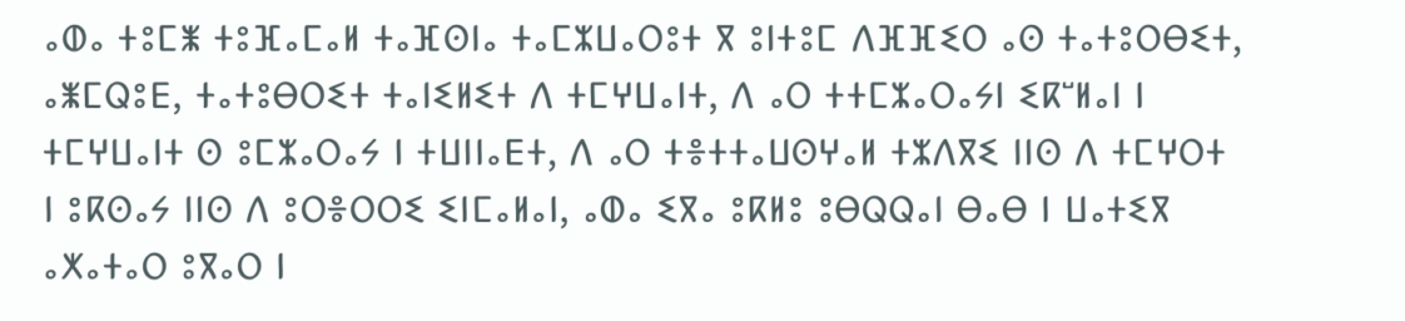ⴰⵀⴰ ⵜⵓⵎⵥ ⵜⵓⴼⴰⵎⴰⵍ ⵜⴰⴼⵙⵏⴰ ⵜⴰⵎⵣⵡⴰⵔⵓⵜ ⴳ ⵓⵏⵜⵓⵎ ⴷⴼⴼⵉⵔ ⴰⵙ ⵜⴰⵜⵓⵔⴱⵉⵜ, ⴰⵥⵎⵕⵓⴹ, ⵜⴰⵜⵓⴱⵔⵉⵜ ⵜⴰⵏⵉⵍⵉⵜ ⴷ ⵜⵎⵖⵡⴰⵏⵜ, ⴷ ⴰⵔ ⵜⵜⵎⵣⴰⵔⴰⵢⵏ ⵉⴽⵯⵍⴰⵏ ⵏ ⵜⵎⵖⵡⴰⵏⵜ ⵙ ⵓⵎⵣⴰⵔⴰⵢ ⵏ ⵜⵡⵏⵏⴰⴹⵜ, ⴷ ⴰⵔ ⵜⴻⵜⵜⴰⵡⵙⵖⴰⵍ ⵜⵣⴷⴳⵉ ⵏⵏⵙ ⴷ ⵜⵎⵖⵔⵜ ⵏ ⵓⴽⵙⴰⵢ ⵏⵏⵙ ⴷ ⵓⵔⴻⵔⵔⵉ ⵉⵏⵎⴰⵍⴰⵏ, ⴰⵀⴰ ⵉⴳⴰ ⵓⴽⵍⵓ ⵓⴱⵕⵕⴰⵏ ⴱⴰⴱ ⵏ ⵡⴰⵜⵉⴳ ⴰⵅⴰⵜⴰⵔ ⵓⴳⴰⵔ ⵏ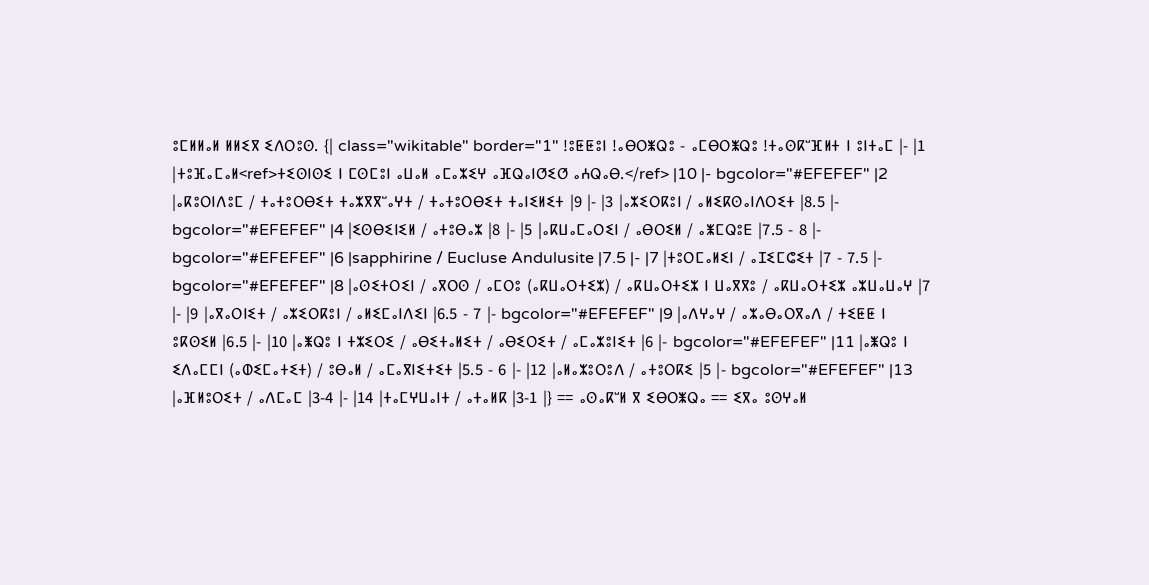ⵓⵎⵍⵍⴰⵍ ⵍⵍⵉⴳ ⵉⴷⵔⵓⵙ. {| class="wikitable" border="1" !ⵓⵟⵟⵓⵏ !ⴰⴱⵔⵥⵕⵓ - ⴰⵎⴱⵔⵥⵕⵓ !ⵜⴰⵙⴽⵯⴼⵍⵜ ⵏ ⵓⵏⵜⴰⵎ |- |1 |ⵜⵓⴼⴰⵎⴰⵍ<ref>ⵜⵉⵙⵏⵙⵉ ⵏ ⵎⵙⵎⵓⵏ ⴰⵡⴰⵍ ⴰⵎⴰⵣⵉⵖ ⴰⴼⵕⴰⵏⵚⵉⵚ ⴰⵄⵕⴰⴱ.</ref> |10 |- bgcolor="#EFEFEF" |2 |ⴰⴽⵓⵔⵏⴷⵓⵎ / ⵜⴰⵜⵓⵔⴱⵉⵜ ⵜⴰⵣⴳⴳⵯⴰⵖⵜ / ⵜⴰⵜⵓⵔⴱⵉⵜ ⵜⴰⵏⵉⵍⵉⵜ |9 |- |3 |ⴰⵣⵉⵔⴽⵓⵏ / ⴰⵍⵉⴽⵙⴰⵏⴷⵔⵉⵜ |8.5 |- bgcolor="#EFEFEF" |4 |ⵉⵙⴱⵉⵏⵉⵍ / ⴰⵜⵓⴱⴰⵣ |8 |- |5 |ⴰⴽⵡⴰⵎⴰⵔⵉⵏ / ⴰⴱⵔⵉⵍ / ⴰⵥⵎⵕⵓⴹ |7.5 - 8 |- bgcolor="#EFEFEF" |6 |sapphirine / Eucluse Andulusite |7.5 |- |7 |ⵜⵓⵔⵎⴰⵍⵉⵏ / ⴰⵊⵉⵎⵛⵉⵜ |7 - 7.5 |- bgcolor="#EFEFEF" |8 |ⴰⵙⵉⵜⵔⵉⵏ / ⴰⴳⵔⵙ / ⴰⵎⵔⵓ (ⴰⴽⵡⴰⵔⵜⵉⵣ) / ⴰⴽⵡⴰⵔⵜⵉⵣ ⵏ ⵡⴰⴳⴳⵓ / ⴰⴽⵡⴰⵔⵜⵉⵣ ⴰⵣⵡⴰⵡⴰⵖ |7 |- |9 |ⴰⴳⴰⵔⵏⵉⵜ / ⴰⵣⵉⵔⴽⵓⵏ / ⴰⵍⵉⵎⴰⵏⴷⵉⵏ |6.5 - 7 |- bgcolor="#EFEFEF" |9 |ⴰⴷⵖⴰⵖ / ⴰⵣⴰⴱⴰⵔⴳⴰⴷ / ⵜⵉⵟⵟ ⵏ ⵓⴽⵙⵉⵍ |6.5 |- |10 |ⴰⵥⵕⵓ ⵏ ⵜⵣⵉⵔⵉ / ⴰⴱⵉⵜⴰⵍⵉⵜ / ⴰⴱⵉⵔⵉⵜ / ⴰⵎⴰⵣⵓⵏⵉⵜ |6 |- bgcolor="#EFEFEF" |11 |ⴰⵥⵕⵓ ⵏ ⵉⴷⴰⵎⵎⵏ (ⴰⵀⵉⵎⴰⵜⵉⵜ) / ⵓⴱⴰⵍ / ⴰⵎⴰⴳⵏⵉⵜⵉⵜ |5.5 - 6 |- |12 |ⴰⵍⴰⵣⵓⵔⵓⴷ / ⴰⵜⵓⵔⴽⵉ |5 |- bgcolor="#EFEFEF" |13 |ⴰⴼⵍⵓⵔⵉⵜ / ⴰⴷⵎⴰⵎ |3-4 |- |14 |ⵜⴰⵎⵖⵡⴰⵏⵜ / ⴰⵜⴰⵍⴽ |3-1 |} == ⴰⵙⴰⴽⵯⵍ ⴳ ⵉⴱⵔⵥⵕⴰ == ⵉⴳⴰ ⵓⵙⵖⴰⵍ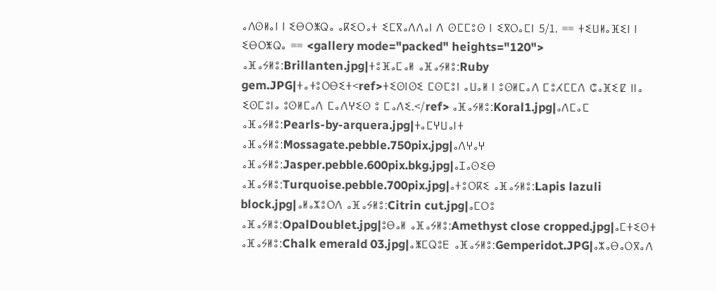ⴰⴷⵙⵍⴰⵏ ⵏ ⵉⴱⵔⵥⵕⴰ ⴰⴽⵉⵔⴰⵜ ⵉⵎⴳⴰⴷⴷⴰⵏ ⴷ ⵙⵎⵎⵓⵙ ⵏ ⵉⴳⵔⴰⵎⵏ 5/1. == ⵜⵉⵡⵍⴰⴼⵉⵏ ⵏ ⵉⴱⵔⵥⵕⴰ == <gallery mode="packed" heights="120"> ⴰⴼⴰⵢⵍⵓ:Brillanten.jpg|ⵜⵓⴼⴰⵎⴰⵍ ⴰⴼⴰⵢⵍⵓ:Ruby gem.JPG|ⵜⴰⵜⵓⵔⴱⵉⵜ<ref>ⵜⵉⵙⵏⵙⵉ ⵎⵙⵎⵓⵏ ⴰⵡⴰⵍ ⵏ ⵓⵙⵍⵎⴰⴷ ⵎⵓⵃⵎⵎⴷ ⵛⴰⴼⵉⵇ ⵏⵏⴰ ⵉⵙⵎⵓⵏⴰ ⵓⵙⵍⵎⴰⴷ ⵎⴰⴷⵖⵉⵙ ⵓ ⵎⴰⴷⵉ.</ref> ⴰⴼⴰⵢⵍⵓ:Koral1.jpg|ⴰⴷⵎⴰⵎ ⴰⴼⴰⵢⵍⵓ:Pearls-by-arquera.jpg|ⵜⴰⵎⵖⵡⴰⵏⵜ ⴰⴼⴰⵢⵍⵓ:Mossagate.pebble.750pix.jpg|ⴰⴷⵖⴰⵖ ⴰⴼⴰⵢⵍⵓ:Jasper.pebble.600pix.bkg.jpg|ⴰⵊⴰⵙⵉⴱ ⴰⴼⴰⵢⵍⵓ:Turquoise.pebble.700pix.jpg|ⴰⵜⵓⵔⴽⵉ ⴰⴼⴰⵢⵍⵓ:Lapis lazuli block.jpg|ⴰⵍⴰⵣⵓⵔⴷ ⴰⴼⴰⵢⵍⵓ:Citrin cut.jpg|ⴰⵎⵔⵓ ⴰⴼⴰⵢⵍⵓ:OpalDoublet.jpg|ⵓⴱⴰⵍ ⴰⴼⴰⵢⵍⵓ:Amethyst close cropped.jpg|ⴰⵎⵜⵉⵙⵜ ⴰⴼⴰⵢⵍⵓ:Chalk emerald 03.jpg|ⴰⵥⵎⵕⵓⴹ ⴰⴼⴰⵢⵍⵓ:Gemperidot.JPG|ⴰⵣⴰⴱⴰⵔⴳⴰⴷ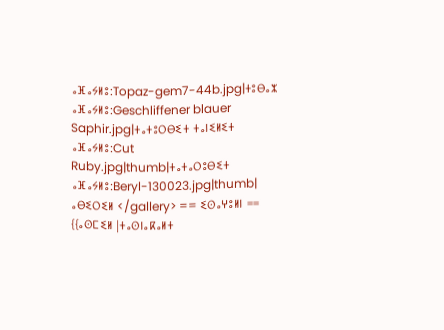ⴰⴼⴰⵢⵍⵓ:Topaz-gem7-44b.jpg|ⵜⵓⴱⴰⵣ ⴰⴼⴰⵢⵍⵓ:Geschliffener blauer Saphir.jpg|ⵜⴰⵜⵓⵔⴱⵉⵜ ⵜⴰⵏⵉⵍⵉⵜ ⴰⴼⴰⵢⵍⵓ:Cut Ruby.jpg|thumb|ⵜⴰⵜⴰⵔⵓⴱⵉⵜ ⴰⴼⴰⵢⵍⵓ:Beryl-130023.jpg|thumb| ⴰⴱⵉⵔⵉⵍ </gallery> == ⵉⵙⴰⵖⵓⵍⵏ == {{ⴰⵙⵎⵉⵍ |ⵜⴰⵙⵏⴰⴽⴰⵍⵜ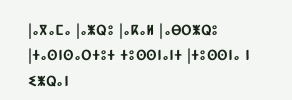|ⴰⴳⴰⵎⴰ |ⴰⵥⵕⵓ |ⴰⴽⴰⵍ |ⴰⴱⵔⵥⵕⵓ |ⵜⴰⵙⵏⵙⴰⵔⵜⵓⵜ ⵜⵓⵙⵙⵏⴰⵏⵜ |ⵜⵓⵙⵙⵏⴰ ⵏ ⵉⵥⵕⴰⵏ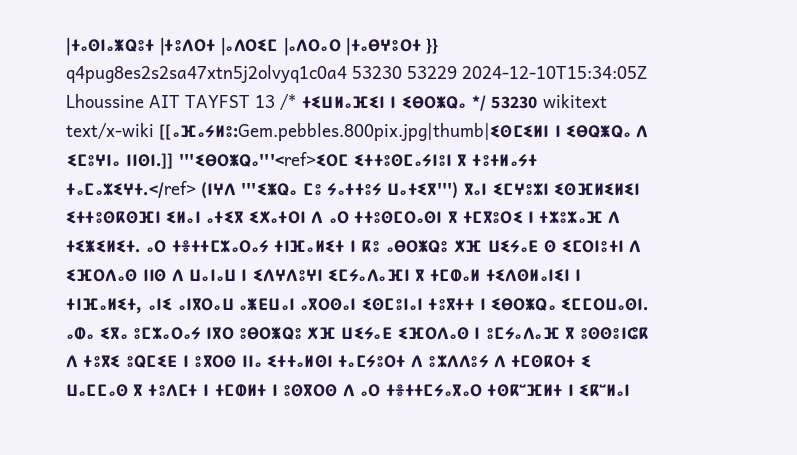|ⵜⴰⵙⵏⴰⵥⵕⵓⵜ |ⵜⵓⴷⵔⵜ |ⴰⴷⵔⵉⵎ |ⴰⴷⵔⴰⵔ |ⵜⴰⴱⵖⵓⵔⵜ }} q4pug8es2s2sa47xtn5j2olvyq1c0a4 53230 53229 2024-12-10T15:34:05Z Lhoussine AIT TAYFST 13 /* ⵜⵉⵡⵍⴰⴼⵉⵏ ⵏ ⵉⴱⵔⵥⵕⴰ */ 53230 wikitext text/x-wiki [[ⴰⴼⴰⵢⵍⵓ:Gem.pebbles.800pix.jpg|thumb|ⵉⵙⵎⵉⵍⵏ ⵏ ⵉⴱⵕⵥⵕⴰ ⴷ ⵉⵎⵓⵖⵏⴰ ⵏⵏⵙⵏ.]] '''ⵉⴱⵔⵥⵕⴰ'''<ref>ⵉⵔⵎ ⵉⵜⵜⵓⵙⵎⴰⵢⵏⵓⵏ ⴳ ⵜⵓⵜⵍⴰⵢⵜ ⵜⴰⵎⴰⵣⵉⵖⵜ.</ref> (ⵏⵖⴷ '''ⵉⵥⵕⴰ ⵎⵓ ⵢⴰⵜⵜⵓⵢ ⵡⴰⵜⵉⴳ''') ⴳⴰⵏ ⵉⵎⵖⵓⵣⵏ ⵉⵙⴼⵍⵉⵍⵉⵏ ⵉⵜⵜⵓⵙⴽⵙⴼⵏ ⵉⵍⴰⵏ ⴰⵜⵉⴳ ⵉⵅⴰⵜⵔⵏ ⴷ ⴰⵔ ⵜⵜⵓⵙⵎⵔⴰⵙⵏ ⴳ ⵜⵎⴳⵓⵔⵉ ⵏ ⵜⵣⵓⵣⴰⴼ ⴷ ⵜⵉⵥⵉⵍⵉⵜ. ⴰⵔ ⵜⴻⵜⵜⵎⵣⴰⵔⴰⵢ ⵜⵏⴼⴰⵍⵉⵜ ⵏ ⴽⵓ ⴰⴱⵔⵥⵕⵓ ⵅⴼ ⵡⵉⵢⴰⴹ ⵙ ⵉⵎⵔⵏⵓⵜⵏ ⴷ ⵉⴼⵔⴷⴰⵙ ⵏⵏⵙ ⴷ ⵡⴰⵏⴰⵡ ⵏ ⵉⴷⵖⴷⵓⵖⵏ ⵉⵎⵢⴰⴷⴰⴼⵏ ⴳ ⵜⵎⵀⴰⵍ ⵜⵉⴷⵙⵍⴰⵏⵉⵏ ⵏ ⵜⵏⴼⴰⵍⵉⵜ, ⴰⵏⵉ ⴰⵏⴳⵔⴰⵡ ⴰⵥⴹⵡⴰⵏ ⴰⴳⵔⵙⴰⵏ ⵉⵙⵎⵓⵏⴰⵏ ⵜⵓⴳⵜⵜ ⵏ ⵉⴱⵔⵥⵕⴰ ⵉⵎⵎⵔⵡⴰⵙⵏ. ⴰⵀⴰ ⵉⴳⴰ ⵓⵎⵣⴰⵔⴰⵢ ⵏⴳⵔ ⵓⴱⵔⵥⵕⵓ ⵅⴼ ⵡⵉⵢⴰⴹ ⵉⴼⵔⴷⴰⵙ ⵏ ⵓⵎⵢⴰⴷⴰⴼ ⴳ ⵓⵙⵙⵓⵏⵛⴽ ⴷ ⵜⵓⴳⵉ ⵓⵕⵎⵉⴹ ⵏ ⵓⴳⵔⵙ ⵏⵏⴰ ⵉⵜⵜⴰⵍⵙⵏ ⵜⴰⵎⵢⵓⵔⵜ ⴷ ⵓⵣⴷⴷⵓⵢ ⴷ ⵜⵎⵙⴽⵔⵜ ⵉ ⵡⴰⵎⵎⴰⵙ ⴳ ⵜⵓⴷⵎⵜ ⵏ ⵜⵎⵀⵍⵜ ⵏ ⵓⵙⴳⵔⵙ ⴷ ⴰⵔ ⵜⴻⵜⵜⵎⵢⴰⴳⴰⵔ ⵜⵙⴽⵯⴼⵍⵜ ⵏ ⵉⴽⵯⵍⴰⵏ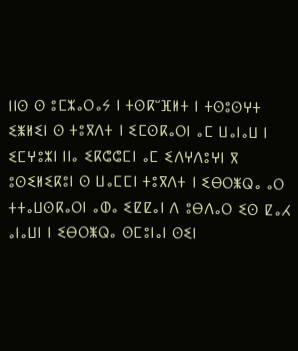ⵏⵏⵙ ⵙ ⵓⵎⵣⴰⵔⴰⵢ ⵏ ⵜⵙⴽⵯⴼⵍⵜ ⵏ ⵜⵙⵓⵙⵖⵜ ⵉⵥⵍⵉⵏ ⵙ ⵜⵓⴳⴷⵜ ⵏ ⵉⵎⵙⴽⴰⵔⵏ ⴰⵎ ⵡⴰⵏⴰⵡ ⵏ ⵉⵎⵖⵓⵣⵏ ⵏⵏⴰ ⵉⴽⵛⵛⵎⵏ ⴰⵎ ⵉⴷⵖⴷⵓⵖⵏ ⴳ ⵓⵙⵉⵍⵉⴽⵓⵏ ⵙ ⵡⴰⵎⵎⵏ ⵜⵓⴳⴷⵜ ⵏ ⵉⴱⵔⵥⵕⴰ ⴰⵔ ⵜⵜⴰⵡⵙⴽⴰⵔⵏ ⴰⵀⴰ ⵉⵇⵇⴰⵏ ⴷ ⵓⴱⴷⴰⵔ ⵉⵙ ⵇⴰⵃ ⴰⵏⴰⵡⵏ ⵏ ⵉⴱⵔⵥⵕⴰ ⵙⵎⵓⵏⴰⵏ ⵙⵉⵏ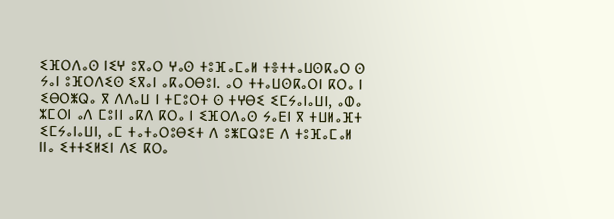ⵉⴼⵔⴷⴰⵙ ⵏⵉⵖ ⵓⴳⴰⵔ ⵖⴰⵙ ⵜⵓⴼⴰⵎⴰⵍ ⵜⴻⵜⵜⴰⵡⵙⴽⴰⵔ ⵙ ⵢⴰⵏ ⵓⴼⵔⴷⵉⵙ ⵉⴳⴰⵏ ⴰⴽⴰⵔⴱⵓⵏ. ⴰⵔ ⵜⵜⴰⵡⵙⴽⴰⵔⵏ ⴽⵔⴰ ⵏ ⵉⴱⵔⵥⵕⴰ ⴳ ⴷⴷⴰⵡ ⵏ ⵜⵎⵓⵔⵜ ⵙ ⵜⵖⴱⵉ ⵉⵎⵢⴰⵏⴰⵡⵏ, ⴰⵀⴰ ⵣⵎⵔⵏ ⴰⴷ ⵎⵓⵏⵏ ⴰⴽⴷ ⴽⵔⴰ ⵏ ⵉⴼⵔⴷⴰⵙ ⵢⴰⴹⵏ ⴳ ⵜⵡⵍⴰⴼⵜ ⵉⵎⵢⴰⵏⴰⵡⵏ, ⴰⵎ ⵜⴰⵜⴰⵔⵓⴱⵉⵜ ⴷ ⵓⵥⵎⵕⵓⴹ ⴷ ⵜⵓⴼⴰⵎⴰⵍ ⵏⵏⴰ ⵉⵜⵜⵉⵍⵉⵏ ⴷⵉ ⴽⵔⴰ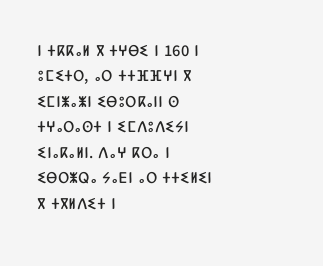ⵏ ⵜⴽⴽⴰⵍ ⴳ ⵜⵖⴱⵉ ⵏ 160 ⵏ ⵓⵎⵉⵜⵔ, ⴰⵔ ⵜⵜⴼⴼⵖⵏ ⴳ ⵉⵎⵏⵥⴰⵥⵏ ⵉⴱⵓⵔⴽⴰⵏⵏ ⵙ ⵜⵖⴰⵔⴰⵙⵜ ⵏ ⵉⵎⴷⵓⴷⵉⵢⵏ ⵉⵏⴰⴽⴰⵍⵏ. ⴷⴰⵖ ⴽⵔⴰ ⵏ ⵉⴱⵔⵥⵕⴰ ⵢⴰⴹⵏ ⴰⵔ ⵜⵜⵉⵍⵉⵏ ⴳ ⵜⴳⵍⴷⵉⵜ ⵏ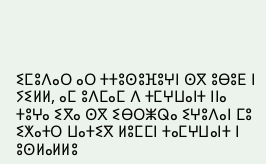ⵉⵎⵓⴷⴰⵔ ⴰⵔ ⵜⵜⵓⵙⵓⴼⵓⵖⵏ ⵙⴳ ⵓⴱⵓⴹ ⵏ ⵢⵉⵍⵍ, ⴰⵎ ⵓⴷⵎⴰⵎ ⴷ ⵜⵎⵖⵡⴰⵏⵜ ⵏⵏⴰ ⵜⵓⵖⴰ ⵉⴳⴰ ⵙⴳ ⵉⴱⵔⵥⵕⴰ ⵉⵖⵓⴷⴰⵏ ⵎⵓ ⵉⵅⴰⵜⵔ ⵡⴰⵜⵉⴳ ⵍⵓⵎⵎⵏ ⵜⴰⵎⵖⵡⴰⵏⵜ ⵏ ⵓⵙⵍⴰⵍⵍⵓ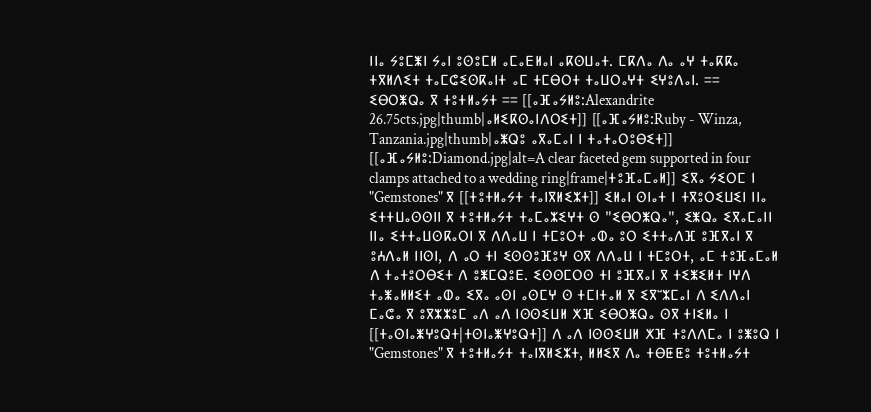ⵏⵏⴰ ⵢⵓⵎⵥⵏ ⵢⴰⵏ ⵓⵙⵓⵎⵍ ⴰⵎⴰⴹⵍⴰⵏ ⴰⴽⵙⵡⴰⵜ. ⵎⴽⴷⴰ ⴷⴰ ⴰⵖ ⵜⴰⴽⴽⴰ ⵜⴳⵍⴷⵉⵜ ⵜⴰⵎⵛⵉⵙⴽⴰⵏⵜ ⴰⵎ ⵜⵎⴱⵔⵜ ⵜⴰⵡⵔⴰⵖⵜ ⵉⵖⵓⴷⴰⵏ. == ⵉⴱⵔⵥⵕⴰ ⴳ ⵜⵓⵜⵍⴰⵢⵜ == [[ⴰⴼⴰⵢⵍⵓ:Alexandrite 26.75cts.jpg|thumb|ⴰⵍⵉⴽⵙⴰⵏⴷⵔⵉⵜ]] [[ⴰⴼⴰⵢⵍⵓ:Ruby - Winza, Tanzania.jpg|thumb|ⴰⵥⵕⵓ ⴰⴳⴰⵎⴰⵏ ⵏ ⵜⴰⵜⴰⵔⵓⴱⵉⵜ]] [[ⴰⴼⴰⵢⵍⵓ:Diamond.jpg|alt=A clear faceted gem supported in four clamps attached to a wedding ring|frame|ⵜⵓⴼⴰⵎⴰⵍ]] ⵉⴳⴰ ⵢⵉⵔⵎ ⵏ "Gemstones" ⴳ [[ⵜⵓⵜⵍⴰⵢⵜ ⵜⴰⵏⴳⵍⵉⵣⵜ]] ⵉⵍⴰⵏ ⵙⵏⴰⵜ ⵏ ⵜⴳⵓⵔⵉⵡⵉⵏ ⵏⵏⴰ ⵉⵜⵜⵡⴰⵙⵙⵏⵏ ⴳ ⵜⵓⵜⵍⴰⵢⵜ ⵜⴰⵎⴰⵣⵉⵖⵜ ⵙ "ⵉⴱⵔⵥⵕⴰ", ⵉⵥⵕⴰ ⵉⴳⴰⵎⴰⵏⵏ ⵏⵏⴰ ⵉⵜⵜⴰⵡⵙⴽⴰⵔⵏ ⴳ ⴷⴷⴰⵡ ⵏ ⵜⵎⵓⵔⵜ ⴰⵀⴰ ⵓⵔ ⵉⵜⵜⴰⴷⴼ ⵓⴼⴳⴰⵏ ⴳ ⵓⵄⴷⴰⵍ ⵏⵏⵙⵏ, ⴷ ⴰⵔ ⵜⵏ ⵉⵙⵙⵓⴼⵓⵖ ⵙⴳ ⴷⴷⴰⵡ ⵏ ⵜⵎⵓⵔⵜ, ⴰⵎ ⵜⵓⴼⴰⵎⴰⵍ ⴷ ⵜⴰⵜⵓⵔⴱⵉⵜ ⴷ ⵓⵥⵎⵕⵓⴹ. ⵉⵙⵙⵎⵔⵙ ⵜⵏ ⵓⴼⴳⴰⵏ ⴳ ⵜⵉⵥⵉⵍⵜ ⵏⵖⴷ ⵜⴰⵥⴰⵍⵍⵉⵜ ⴰⵀⴰ ⵉⴳⴰ ⴰⵙⵏ ⴰⵙⵎⵖ ⵙ ⵜⵎⵏⵜⴰⵍ ⴳ ⵉⴳⵯⵣⵎⴰⵏ ⴷ ⵉⴷⴷⴰⵏ ⵎⴰⵛⴰ ⴳ ⵓⴳⵣⵣⵓⵎ ⴰⴷ ⴰⴷ ⵏⵙⵙⵉⵡⵍ ⵅⴼ ⵉⴱⵔⵥⵕⴰ ⵙⴳ ⵜⵏⵉⵍⴰ ⵏ [[ⵜⴰⵙⵏⴰⵥⵖⵓⵕⵜ|ⵜⵙⵏⴰⵥⵖⵓⵕⵜ]] ⴷ ⴰⴷ ⵏⵙⵙⵉⵡⵍ ⵅⴼ ⵜⵓⴷⴷⵎⴰ ⵏ ⵓⵥⵓⵕ ⵏ "Gemstones" ⴳ ⵜⵓⵜⵍⴰⵢⵜ ⵜⴰⵏⴳⵍⵉⵣⵜ, ⵍⵍⵉⴳ ⴷⴰ ⵜⴱⵟⵟⵓ ⵜⵓⵜⵍⴰⵢⵜ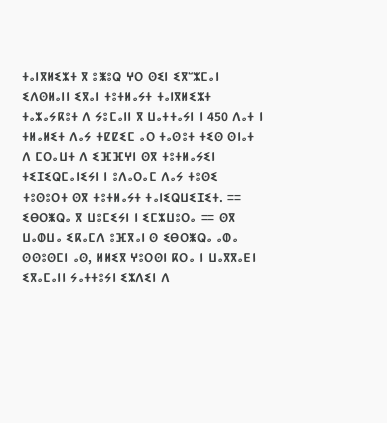ⵜⴰⵏⴳⵍⵉⵣⵜ ⴳ ⵓⵥⵓⵕ ⵖⵔ ⵙⵉⵏ ⵉⴳⵯⵣⵎⴰⵏ ⵉⴷⵙⵍⴰⵏⵏ ⵉⴳⴰⵏ ⵜⵓⵜⵍⴰⵢⵜ ⵜⴰⵏⴳⵍⵉⵣⵜ ⵜⴰⵣⴰⵢⴽⵓⵜ ⴷ ⵢⵓⵎⴰⵏⵏ ⴳ ⵡⴰⵜⵜⴰⵢⵏ ⵏ 450 ⴷⴰⵜ ⵏ ⵜⵍⴰⵍⵉⵜ ⴷⴰⵢ ⵜⵇⵇⵉⵎ ⴰⵔ ⵜⴰⵙⵓⵜ ⵜⵉⵙ ⵙⵏⴰⵜ ⴷ ⵎⵔⴰⵡⵜ ⴷ ⵉⴼⴼⵖⵏ ⵙⴳ ⵜⵓⵜⵍⴰⵢⵉⵏ ⵜⵉⵊⵉⵕⵎⴰⵏⵉⵢⵏ ⵏ ⵓⴷⴰⵔⴰⵎ ⴷⴰⵢ ⵜⵓⵙⵉ ⵜⵓⵙⵓⵔⵜ ⵙⴳ ⵜⵓⵜⵍⴰⵢⵜ ⵜⴰⵏⵉⵕⵡⵉⵊⵉⵜ. == ⵉⴱⵔⵥⵕⴰ ⴳ ⵡⵓⵎⵉⵢⵏ ⵏ ⵉⵎⵣⵡⵓⵔⴰ == ⵙⴳ ⵡⴰⵀⵡⴰ ⵉⴽⴰⵎⴷ ⵓⴼⴳⴰⵏ ⵙ ⵉⴱⵔⵥⵕⴰ ⴰⵀⴰ ⵙⵙⵓⵙⵎⵏ ⴰⵙ, ⵍⵍⵉⴳ ⵖⵓⵔⵙⵏ ⴽⵔⴰ ⵏ ⵡⴰⴳⴳⴰⴹⵏ ⵉⴳⴰⵎⴰⵏⵏ ⵢⴰⵜⵜⵓⵢⵏ ⵉⵣⴷⵉⵏ ⴷ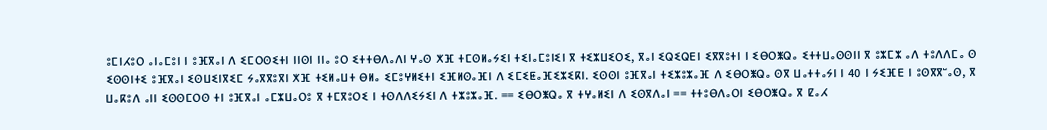ⵓⵎⵏⵃⵓⵔ ⴰⵏⴰⵎⵓⵏ ⵏ ⵓⴼⴳⴰⵏ ⴷ ⵉⵎⵔⵙⵉⵜⵏ ⵏⵏⵙⵏ ⵏⵏⴰ ⵓⵔ ⵉⵜⵜⴱⴷⴰⴷⵏ ⵖⴰⵙ ⵅⴼ ⵜⵎⵙⵍⴰⵢⵉⵏ ⵜⵉⵏⴰⵎⵓⵏⵉⵏ ⴳ ⵜⵉⵣⵡⵉⵔⵉ, ⴳⴰⵏ ⵉⵕⵉⵕⴹⵏ ⵉⴳⴳⵓⵜⵏ ⵏ ⵉⴱⵔⵥⵕⴰ ⵉⵜⵜⵡⴰⵙⵙⵏⵏ ⴳ ⵓⵣⵎⵣ ⴰⴷ ⵜⵓⴷⴷⵎⴰ ⵙ ⵉⵙⵙⵏⵜⵉ ⵓⴼⴳⴰⵏ ⵉⵙⵡⵉⵏⴳⵉⵎ ⵢⴰⴳⴳⵓⴳⵏ ⵅⴼ ⵜⵉⵍⴰⵡⵜ ⴱⵍⴰ ⵉⵎⵓⵖⵍⵉⵜⵏ ⵉⴼⵍⵙⴰⴼⵏ ⴷ ⵉⵎⵉⵟⴰⴼⵉⵣⵉⴽⵏ. ⵉⵙⵙⵏ ⵓⴼⴳⴰⵏ ⵜⵉⵣⵓⵣⴰⴼ ⴷ ⵉⴱⵔⵥⵕⴰ ⵙⴳ ⵡⴰⵜⵜⴰⵢⵏ ⵏ 40 ⵏ ⵢⵉⴼⴹ ⵏ ⵓⵙⴳⴳⵯⴰⵙ, ⴳ ⵡⴰⴽⵓⴷ ⴰⵏⵏ ⵉⵙⵙⵎⵔⵙ ⵜⵏ ⵓⴼⴳⴰⵏ ⴰⵎⵣⵡⴰⵔⵓ ⴳ ⵜⵎⴳⵓⵔⵉ ⵏ ⵜⵙⴷⴷⵉⵢⵉⵏ ⴷ ⵜⵣⵓⵣⴰⴼ. == ⵉⴱⵔⵥⵕⴰ ⴳ ⵜⵖⴰⵍⵉⵏ ⴷ ⵉⵙⴳⴷⴰⵏ == ⵜⵜⵓⴱⴷⴰⵔⵏ ⵉⴱⵔⵥⵕⴰ ⴳ ⵇⴰⵃ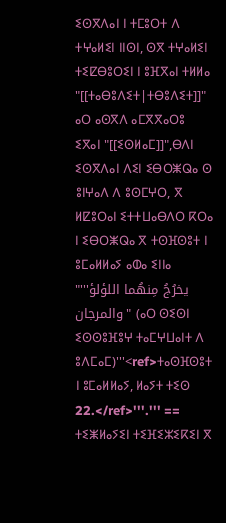ⵉⵙⴳⴷⴰⵏ ⵏ ⵜⵎⵓⵔⵜ ⴷ ⵜⵖⴰⵍⵉⵏ ⵏⵏⵙⵏ, ⵙⴳ ⵜⵖⴰⵍⵉⵏ ⵜⵉⵇⴱⵓⵔⵉⵏ ⵏ ⵓⴼⴳⴰⵏ ⵜⵍⵍⴰ "[[ⵜⴰⴱⵓⴷⵉⵜ|ⵜⴱⵓⴷⵉⵜ]]" ⴰⵔ ⴰⵙⴳⴷ ⴰⵎⴳⴳⴰⵔⵓ ⵉⴳⴰⵏ "[[ⵉⵙⵍⴰⵎ]]",ⴱⴷⵏ ⵉⵙⴳⴷⴰⵏ ⴷⵉⵏ ⵉⴱⵔⵥⵕⴰ ⵙ ⵓⵏⵖⴰⴷ ⴷ ⵓⵙⵎⵖⵔ, ⴳ ⵍⵇⵓⵔⴰⵏ ⵉⵜⵜⵡⴰⴱⴷⵔ ⴽⵔⴰ ⵏ ⵉⴱⵔⵥⵕⴰ ⴳ ⵜⵙⴼⵙⵓⵜ ⵏ ⵓⵎⴰⵍⵍⴰⵢ ⴰⵀⴰ ⵉⵏⵏⴰ "'''يخرُجُ مِنهُما اللؤلؤ والمرجان" (ⴰⵔ ⵙⵉⵙⵏ ⵉⵙⵙⵓⴼⵓⵖ ⵜⴰⵎⵖⵡⴰⵏⵜ ⴷ ⵓⴷⵎⴰⵎ)'''<ref>ⵜⴰⵙⴼⵙⵓⵜ ⵏ ⵓⵎⴰⵍⵍⴰⵢ, ⵍⴰⵢⵜ ⵜⵉⵙ 22.</ref>'''.''' == ⵜⵉⵥⵍⴰⵢⵉⵏ ⵜⵉⴼⵉⵣⵉⴽⵉⵏ ⴳ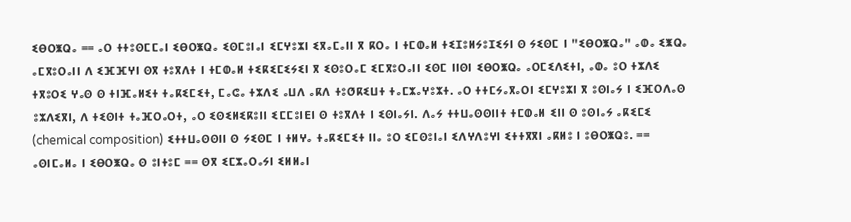ⵉⴱⵔⵥⵕⴰ == ⴰⵔ ⵜⵜⵓⵙⵎⵎⴰⵏ ⵉⴱⵔⵥⵕⴰ ⵉⵙⵎⵓⵏⴰⵏ ⵉⵎⵖⵓⵣⵏ ⵉⴳⴰⵎⴰⵏⵏ ⴳ ⴽⵔⴰ ⵏ ⵜⵎⵀⴰⵍ ⵜⵉⵊⵓⵍⵢⵓⵊⵉⵢⵏ ⵙ ⵢⵉⵙⵎ ⵏ "ⵉⴱⵔⵥⵕⴰ" ⴰⵀⴰ ⵉⵥⵕⴰ ⴰⵎⴳⵓⵔⴰⵏⵏ ⴷ ⵉⴼⴼⵖⵏ ⵙⴳ ⵜⵓⴳⴷⵜ ⵏ ⵜⵎⵀⴰⵍ ⵜⵉⴽⵉⵎⵉⵢⵉⵏ ⴳ ⵉⵙⵓⵔⴰⵎ ⵉⵎⴳⵓⵔⴰⵏⵏ ⵉⵙⵎ ⵏⵏⵙⵏ ⵉⴱⵔⵥⵕⴰ ⴰⵔⵎⵉⴷⵉⵜⵏ, ⴰⵀⴰ ⵓⵔ ⵜⵣⴷⵉ ⵜⴳⵓⵔⵉ ⵖⴰⵙ ⵙ ⵜⵏⴼⴰⵍⵉⵜ ⵜⴰⴽⵉⵎⵉⵜ, ⵎⴰⵛⴰ ⵜⵣⴷⵉ ⴰⵡⴷ ⴰⴽⴷ ⵜⵓⵚⴽⵉⵡⵜ ⵜⴰⵎⵣⴰⵖⵓⵣⵜ. ⴰⵔ ⵜⵜⵎⵢⴰⴳⴰⵔⵏ ⵉⵎⵖⵓⵣⵏ ⴳ ⵓⵙⵏⴰⵢ ⵏ ⵉⴼⵔⴷⴰⵙ ⵓⵣⴷⵉⴳⵏ, ⴷ ⵜⵉⵙⵏⵜ ⵜⴰⴼⵔⴰⵔⵜ, ⴰⵔ ⵉⵙⵉⵍⵉⴽⵓⵏⵏ ⵉⵎⵎⵓⵏⴹⵏ ⵙ ⵜⵓⴳⴷⵜ ⵏ ⵉⵙⵏⴰⵢⵏ. ⴷⴰⵢ ⵜⵜⵡⴰⵙⵙⵏⵏⵜ ⵜⵎⵀⴰⵍ ⵉⵏⵏ ⵙ ⵓⵙⵏⴰⵢ ⴰⴽⵉⵎⵉ (chemical composition) ⵉⵜⵜⵡⴰⵙⵙⵏⵏ ⵙ ⵢⵉⵙⵎ ⵏ ⵜⵍⵖⴰ ⵜⴰⴽⵉⵎⵉⵜ ⵏⵏⴰ ⵓⵔ ⵉⵎⵙⵓⵏⴰⵏ ⵉⴷⵖⴷⵓⵖⵏ ⵉⵜⵜⴳⴳⵏ ⴰⴽⵍⵓ ⵏ ⵓⴱⵔⵥⵕⵓ. == ⴰⵙⵏⵎⴰⵍⴰ ⵏ ⵉⴱⵔⵥⵕⴰ ⵙ ⵓⵏⵜⵓⵎ == ⵙⴳ ⵉⵎⵣⴰⵔⴰⵢⵏ ⵉⵍⵍⴰⵏ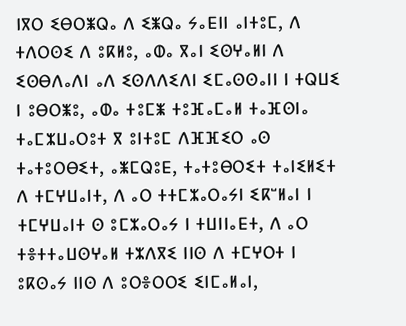ⵏⴳⵔ ⵉⴱⵔⵥⵕⴰ ⴷ ⵉⵥⵕⴰ ⵢⴰⴹⵏⵏ ⴰⵏⵜⵓⵎ, ⴷ ⵜⴷⵔⵙⵉ ⴷ ⵓⴽⵍⵓ, ⴰⵀⴰ ⴳⴰⵏ ⵉⵙⵖⴰⵍⵏ ⴷ ⵉⵙⴱⴷⴰⴷⵏ ⴰⴷ ⵉⵙⴷⴷⵉⴷⵏ ⵉⵎⴰⵙⵙⴰⵏⵏ ⵏ ⵜⵕⵡⵉ ⵏ ⵓⴱⵔⵥⵓ, ⴰⵀⴰ ⵜⵓⵎⵥ ⵜⵓⴼⴰⵎⴰⵍ ⵜⴰⴼⵙⵏⴰ ⵜⴰⵎⵣⵡⴰⵔⵓⵜ ⴳ ⵓⵏⵜⵓⵎ ⴷⴼⴼⵉⵔ ⴰⵙ ⵜⴰⵜⵓⵔⴱⵉⵜ, ⴰⵥⵎⵕⵓⴹ, ⵜⴰⵜⵓⴱⵔⵉⵜ ⵜⴰⵏⵉⵍⵉⵜ ⴷ ⵜⵎⵖⵡⴰⵏⵜ, ⴷ ⴰⵔ ⵜⵜⵎⵣⴰⵔⴰⵢⵏ ⵉⴽⵯⵍⴰⵏ ⵏ ⵜⵎⵖⵡⴰⵏⵜ ⵙ ⵓⵎⵣⴰⵔⴰⵢ ⵏ ⵜⵡⵏⵏⴰⴹⵜ, ⴷ ⴰⵔ ⵜⴻⵜⵜⴰⵡⵙⵖⴰⵍ ⵜⵣⴷⴳⵉ ⵏⵏⵙ ⴷ ⵜⵎⵖⵔⵜ ⵏ ⵓⴽⵙⴰⵢ ⵏⵏⵙ ⴷ ⵓⵔⴻⵔⵔⵉ ⵉⵏⵎⴰⵍⴰⵏ,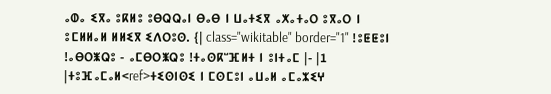ⴰⵀⴰ ⵉⴳⴰ ⵓⴽⵍⵓ ⵓⴱⵕⵕⴰⵏ ⴱⴰⴱ ⵏ ⵡⴰⵜⵉⴳ ⴰⵅⴰⵜⴰⵔ ⵓⴳⴰⵔ ⵏ ⵓⵎⵍⵍⴰⵍ ⵍⵍⵉⴳ ⵉⴷⵔⵓⵙ. {| class="wikitable" border="1" !ⵓⵟⵟⵓⵏ !ⴰⴱⵔⵥⵕⵓ - ⴰⵎⴱⵔⵥⵕⵓ !ⵜⴰⵙⴽⵯⴼⵍⵜ ⵏ ⵓⵏⵜⴰⵎ |- |1 |ⵜⵓⴼⴰⵎⴰⵍ<ref>ⵜⵉⵙⵏⵙⵉ ⵏ ⵎⵙⵎⵓⵏ ⴰⵡⴰⵍ ⴰⵎⴰⵣⵉⵖ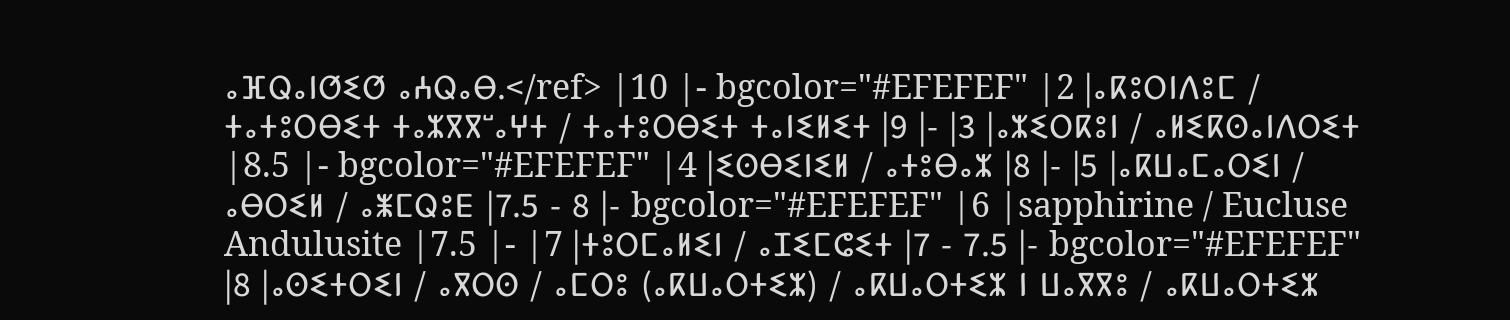ⴰⴼⵕⴰⵏⵚⵉⵚ ⴰⵄⵕⴰⴱ.</ref> |10 |- bgcolor="#EFEFEF" |2 |ⴰⴽⵓⵔⵏⴷⵓⵎ / ⵜⴰⵜⵓⵔⴱⵉⵜ ⵜⴰⵣⴳⴳⵯⴰⵖⵜ / ⵜⴰⵜⵓⵔⴱⵉⵜ ⵜⴰⵏⵉⵍⵉⵜ |9 |- |3 |ⴰⵣⵉⵔⴽⵓⵏ / ⴰⵍⵉⴽⵙⴰⵏⴷⵔⵉⵜ |8.5 |- bgcolor="#EFEFEF" |4 |ⵉⵙⴱⵉⵏⵉⵍ / ⴰⵜⵓⴱⴰⵣ |8 |- |5 |ⴰⴽⵡⴰⵎⴰⵔⵉⵏ / ⴰⴱⵔⵉⵍ / ⴰⵥⵎⵕⵓⴹ |7.5 - 8 |- bgcolor="#EFEFEF" |6 |sapphirine / Eucluse Andulusite |7.5 |- |7 |ⵜⵓⵔⵎⴰⵍⵉⵏ / ⴰⵊⵉⵎⵛⵉⵜ |7 - 7.5 |- bgcolor="#EFEFEF" |8 |ⴰⵙⵉⵜⵔⵉⵏ / ⴰⴳⵔⵙ / ⴰⵎⵔⵓ (ⴰⴽⵡⴰⵔⵜⵉⵣ) / ⴰⴽⵡⴰⵔⵜⵉⵣ ⵏ ⵡⴰⴳⴳⵓ / ⴰⴽⵡⴰⵔⵜⵉⵣ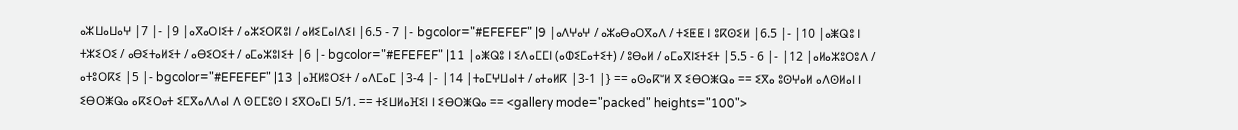ⴰⵣⵡⴰⵡⴰⵖ |7 |- |9 |ⴰⴳⴰⵔⵏⵉⵜ / ⴰⵣⵉⵔⴽⵓⵏ / ⴰⵍⵉⵎⴰⵏⴷⵉⵏ |6.5 - 7 |- bgcolor="#EFEFEF" |9 |ⴰⴷⵖⴰⵖ / ⴰⵣⴰⴱⴰⵔⴳⴰⴷ / ⵜⵉⵟⵟ ⵏ ⵓⴽⵙⵉⵍ |6.5 |- |10 |ⴰⵥⵕⵓ ⵏ ⵜⵣⵉⵔⵉ / ⴰⴱⵉⵜⴰⵍⵉⵜ / ⴰⴱⵉⵔⵉⵜ / ⴰⵎⴰⵣⵓⵏⵉⵜ |6 |- bgcolor="#EFEFEF" |11 |ⴰⵥⵕⵓ ⵏ ⵉⴷⴰⵎⵎⵏ (ⴰⵀⵉⵎⴰⵜⵉⵜ) / ⵓⴱⴰⵍ / ⴰⵎⴰⴳⵏⵉⵜⵉⵜ |5.5 - 6 |- |12 |ⴰⵍⴰⵣⵓⵔⵓⴷ / ⴰⵜⵓⵔⴽⵉ |5 |- bgcolor="#EFEFEF" |13 |ⴰⴼⵍⵓⵔⵉⵜ / ⴰⴷⵎⴰⵎ |3-4 |- |14 |ⵜⴰⵎⵖⵡⴰⵏⵜ / ⴰⵜⴰⵍⴽ |3-1 |} == ⴰⵙⴰⴽⵯⵍ ⴳ ⵉⴱⵔⵥⵕⴰ == ⵉⴳⴰ ⵓⵙⵖⴰⵍ ⴰⴷⵙⵍⴰⵏ ⵏ ⵉⴱⵔⵥⵕⴰ ⴰⴽⵉⵔⴰⵜ ⵉⵎⴳⴰⴷⴷⴰⵏ ⴷ ⵙⵎⵎⵓⵙ ⵏ ⵉⴳⵔⴰⵎⵏ 5/1. == ⵜⵉⵡⵍⴰⴼⵉⵏ ⵏ ⵉⴱⵔⵥⵕⴰ == <gallery mode="packed" heights="100">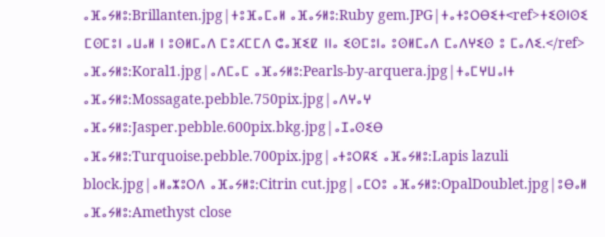ⴰⴼⴰⵢⵍⵓ:Brillanten.jpg|ⵜⵓⴼⴰⵎⴰⵍ ⴰⴼⴰⵢⵍⵓ:Ruby gem.JPG|ⵜⴰⵜⵓⵔⴱⵉⵜ<ref>ⵜⵉⵙⵏⵙⵉ ⵎⵙⵎⵓⵏ ⴰⵡⴰⵍ ⵏ ⵓⵙⵍⵎⴰⴷ ⵎⵓⵃⵎⵎⴷ ⵛⴰⴼⵉⵇ ⵏⵏⴰ ⵉⵙⵎⵓⵏⴰ ⵓⵙⵍⵎⴰⴷ ⵎⴰⴷⵖⵉⵙ ⵓ ⵎⴰⴷⵉ.</ref> ⴰⴼⴰⵢⵍⵓ:Koral1.jpg|ⴰⴷⵎⴰⵎ ⴰⴼⴰⵢⵍⵓ:Pearls-by-arquera.jpg|ⵜⴰⵎⵖⵡⴰⵏⵜ ⴰⴼⴰⵢⵍⵓ:Mossagate.pebble.750pix.jpg|ⴰⴷⵖⴰⵖ ⴰⴼⴰⵢⵍⵓ:Jasper.pebble.600pix.bkg.jpg|ⴰⵊⴰⵙⵉⴱ ⴰⴼⴰⵢⵍⵓ:Turquoise.pebble.700pix.jpg|ⴰⵜⵓⵔⴽⵉ ⴰⴼⴰⵢⵍⵓ:Lapis lazuli block.jpg|ⴰⵍⴰⵣⵓⵔⴷ ⴰⴼⴰⵢⵍⵓ:Citrin cut.jpg|ⴰⵎⵔⵓ ⴰⴼⴰⵢⵍⵓ:OpalDoublet.jpg|ⵓⴱⴰⵍ ⴰⴼⴰⵢⵍⵓ:Amethyst close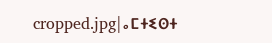cropped.jpg|ⴰⵎⵜⵉⵙⵜ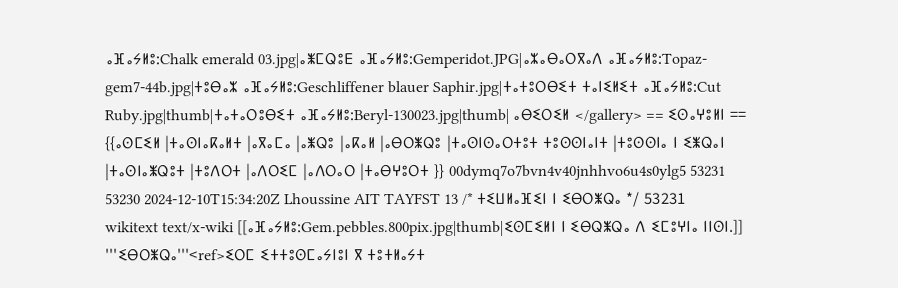ⴰⴼⴰⵢⵍⵓ:Chalk emerald 03.jpg|ⴰⵥⵎⵕⵓⴹ ⴰⴼⴰⵢⵍⵓ:Gemperidot.JPG|ⴰⵣⴰⴱⴰⵔⴳⴰⴷ ⴰⴼⴰⵢⵍⵓ:Topaz-gem7-44b.jpg|ⵜⵓⴱⴰⵣ ⴰⴼⴰⵢⵍⵓ:Geschliffener blauer Saphir.jpg|ⵜⴰⵜⵓⵔⴱⵉⵜ ⵜⴰⵏⵉⵍⵉⵜ ⴰⴼⴰⵢⵍⵓ:Cut Ruby.jpg|thumb|ⵜⴰⵜⴰⵔⵓⴱⵉⵜ ⴰⴼⴰⵢⵍⵓ:Beryl-130023.jpg|thumb| ⴰⴱⵉⵔⵉⵍ </gallery> == ⵉⵙⴰⵖⵓⵍⵏ == {{ⴰⵙⵎⵉⵍ |ⵜⴰⵙⵏⴰⴽⴰⵍⵜ |ⴰⴳⴰⵎⴰ |ⴰⵥⵕⵓ |ⴰⴽⴰⵍ |ⴰⴱⵔⵥⵕⵓ |ⵜⴰⵙⵏⵙⴰⵔⵜⵓⵜ ⵜⵓⵙⵙⵏⴰⵏⵜ |ⵜⵓⵙⵙⵏⴰ ⵏ ⵉⵥⵕⴰⵏ |ⵜⴰⵙⵏⴰⵥⵕⵓⵜ |ⵜⵓⴷⵔⵜ |ⴰⴷⵔⵉⵎ |ⴰⴷⵔⴰⵔ |ⵜⴰⴱⵖⵓⵔⵜ }} 00dymq7o7bvn4v40jnhhvo6u4s0ylg5 53231 53230 2024-12-10T15:34:20Z Lhoussine AIT TAYFST 13 /* ⵜⵉⵡⵍⴰⴼⵉⵏ ⵏ ⵉⴱⵔⵥⵕⴰ */ 53231 wikitext text/x-wiki [[ⴰⴼⴰⵢⵍⵓ:Gem.pebbles.800pix.jpg|thumb|ⵉⵙⵎⵉⵍⵏ ⵏ ⵉⴱⵕⵥⵕⴰ ⴷ ⵉⵎⵓⵖⵏⴰ ⵏⵏⵙⵏ.]] '''ⵉⴱⵔⵥⵕⴰ'''<ref>ⵉⵔⵎ ⵉⵜⵜⵓⵙⵎⴰⵢⵏⵓⵏ ⴳ ⵜⵓⵜⵍⴰⵢⵜ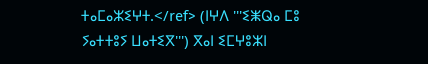ⵜⴰⵎⴰⵣⵉⵖⵜ.</ref> (ⵏⵖⴷ '''ⵉⵥⵕⴰ ⵎⵓ ⵢⴰⵜⵜⵓⵢ ⵡⴰⵜⵉⴳ''') ⴳⴰⵏ ⵉⵎⵖⵓⵣⵏ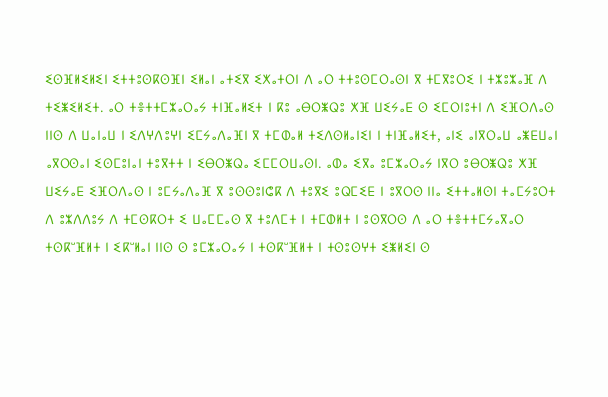ⵉⵙⴼⵍⵉⵍⵉⵏ ⵉⵜⵜⵓⵙⴽⵙⴼⵏ ⵉⵍⴰⵏ ⴰⵜⵉⴳ ⵉⵅⴰⵜⵔⵏ ⴷ ⴰⵔ ⵜⵜⵓⵙⵎⵔⴰⵙⵏ ⴳ ⵜⵎⴳⵓⵔⵉ ⵏ ⵜⵣⵓⵣⴰⴼ ⴷ ⵜⵉⵥⵉⵍⵉⵜ. ⴰⵔ ⵜⴻⵜⵜⵎⵣⴰⵔⴰⵢ ⵜⵏⴼⴰⵍⵉⵜ ⵏ ⴽⵓ ⴰⴱⵔⵥⵕⵓ ⵅⴼ ⵡⵉⵢⴰⴹ ⵙ ⵉⵎⵔⵏⵓⵜⵏ ⴷ ⵉⴼⵔⴷⴰⵙ ⵏⵏⵙ ⴷ ⵡⴰⵏⴰⵡ ⵏ ⵉⴷⵖⴷⵓⵖⵏ ⵉⵎⵢⴰⴷⴰⴼⵏ ⴳ ⵜⵎⵀⴰⵍ ⵜⵉⴷⵙⵍⴰⵏⵉⵏ ⵏ ⵜⵏⴼⴰⵍⵉⵜ, ⴰⵏⵉ ⴰⵏⴳⵔⴰⵡ ⴰⵥⴹⵡⴰⵏ ⴰⴳⵔⵙⴰⵏ ⵉⵙⵎⵓⵏⴰⵏ ⵜⵓⴳⵜⵜ ⵏ ⵉⴱⵔⵥⵕⴰ ⵉⵎⵎⵔⵡⴰⵙⵏ. ⴰⵀⴰ ⵉⴳⴰ ⵓⵎⵣⴰⵔⴰⵢ ⵏⴳⵔ ⵓⴱⵔⵥⵕⵓ ⵅⴼ ⵡⵉⵢⴰⴹ ⵉⴼⵔⴷⴰⵙ ⵏ ⵓⵎⵢⴰⴷⴰⴼ ⴳ ⵓⵙⵙⵓⵏⵛⴽ ⴷ ⵜⵓⴳⵉ ⵓⵕⵎⵉⴹ ⵏ ⵓⴳⵔⵙ ⵏⵏⴰ ⵉⵜⵜⴰⵍⵙⵏ ⵜⴰⵎⵢⵓⵔⵜ ⴷ ⵓⵣⴷⴷⵓⵢ ⴷ ⵜⵎⵙⴽⵔⵜ ⵉ ⵡⴰⵎⵎⴰⵙ ⴳ ⵜⵓⴷⵎⵜ ⵏ ⵜⵎⵀⵍⵜ ⵏ ⵓⵙⴳⵔⵙ ⴷ ⴰⵔ ⵜⴻⵜⵜⵎⵢⴰⴳⴰⵔ ⵜⵙⴽⵯⴼⵍⵜ ⵏ ⵉⴽⵯⵍⴰⵏ ⵏⵏⵙ ⵙ ⵓⵎⵣⴰⵔⴰⵢ ⵏ ⵜⵙⴽⵯⴼⵍⵜ ⵏ ⵜⵙⵓⵙⵖⵜ ⵉⵥⵍⵉⵏ ⵙ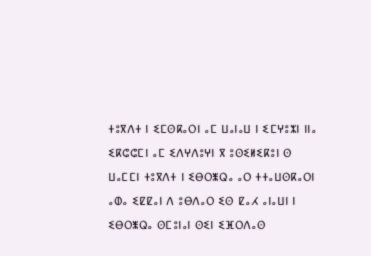ⵜⵓⴳⴷⵜ ⵏ ⵉⵎⵙⴽⴰⵔⵏ ⴰⵎ ⵡⴰⵏⴰⵡ ⵏ ⵉⵎⵖⵓⵣⵏ ⵏⵏⴰ ⵉⴽⵛⵛⵎⵏ ⴰⵎ ⵉⴷⵖⴷⵓⵖⵏ ⴳ ⵓⵙⵉⵍⵉⴽⵓⵏ ⵙ ⵡⴰⵎⵎⵏ ⵜⵓⴳⴷⵜ ⵏ ⵉⴱⵔⵥⵕⴰ ⴰⵔ ⵜⵜⴰⵡⵙⴽⴰⵔⵏ ⴰⵀⴰ ⵉⵇⵇⴰⵏ ⴷ ⵓⴱⴷⴰⵔ ⵉⵙ ⵇⴰⵃ ⴰⵏⴰⵡⵏ ⵏ ⵉⴱⵔⵥⵕⴰ ⵙⵎⵓⵏⴰⵏ ⵙⵉⵏ ⵉⴼⵔⴷⴰⵙ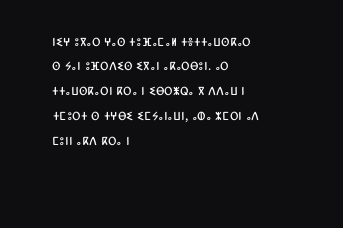ⵏⵉⵖ ⵓⴳⴰⵔ ⵖⴰⵙ ⵜⵓⴼⴰⵎⴰⵍ ⵜⴻⵜⵜⴰⵡⵙⴽⴰⵔ ⵙ ⵢⴰⵏ ⵓⴼⵔⴷⵉⵙ ⵉⴳⴰⵏ ⴰⴽⴰⵔⴱⵓⵏ. ⴰⵔ ⵜⵜⴰⵡⵙⴽⴰⵔⵏ ⴽⵔⴰ ⵏ ⵉⴱⵔⵥⵕⴰ ⴳ ⴷⴷⴰⵡ ⵏ ⵜⵎⵓⵔⵜ ⵙ ⵜⵖⴱⵉ ⵉⵎⵢⴰⵏⴰⵡⵏ, ⴰⵀⴰ ⵣⵎⵔⵏ ⴰⴷ ⵎⵓⵏⵏ ⴰⴽⴷ ⴽⵔⴰ ⵏ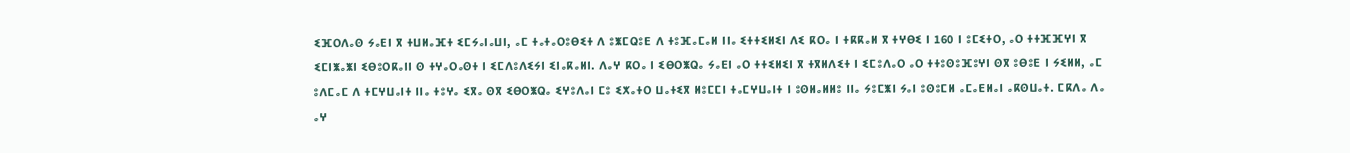ⵉⴼⵔⴷⴰⵙ ⵢⴰⴹⵏ ⴳ ⵜⵡⵍⴰⴼⵜ ⵉⵎⵢⴰⵏⴰⵡⵏ, ⴰⵎ ⵜⴰⵜⴰⵔⵓⴱⵉⵜ ⴷ ⵓⵥⵎⵕⵓⴹ ⴷ ⵜⵓⴼⴰⵎⴰⵍ ⵏⵏⴰ ⵉⵜⵜⵉⵍⵉⵏ ⴷⵉ ⴽⵔⴰ ⵏ ⵜⴽⴽⴰⵍ ⴳ ⵜⵖⴱⵉ ⵏ 160 ⵏ ⵓⵎⵉⵜⵔ, ⴰⵔ ⵜⵜⴼⴼⵖⵏ ⴳ ⵉⵎⵏⵥⴰⵥⵏ ⵉⴱⵓⵔⴽⴰⵏⵏ ⵙ ⵜⵖⴰⵔⴰⵙⵜ ⵏ ⵉⵎⴷⵓⴷⵉⵢⵏ ⵉⵏⴰⴽⴰⵍⵏ. ⴷⴰⵖ ⴽⵔⴰ ⵏ ⵉⴱⵔⵥⵕⴰ ⵢⴰⴹⵏ ⴰⵔ ⵜⵜⵉⵍⵉⵏ ⴳ ⵜⴳⵍⴷⵉⵜ ⵏ ⵉⵎⵓⴷⴰⵔ ⴰⵔ ⵜⵜⵓⵙⵓⴼⵓⵖⵏ ⵙⴳ ⵓⴱⵓⴹ ⵏ ⵢⵉⵍⵍ, ⴰⵎ ⵓⴷⵎⴰⵎ ⴷ ⵜⵎⵖⵡⴰⵏⵜ ⵏⵏⴰ ⵜⵓⵖⴰ ⵉⴳⴰ ⵙⴳ ⵉⴱⵔⵥⵕⴰ ⵉⵖⵓⴷⴰⵏ ⵎⵓ ⵉⵅⴰⵜⵔ ⵡⴰⵜⵉⴳ ⵍⵓⵎⵎⵏ ⵜⴰⵎⵖⵡⴰⵏⵜ ⵏ ⵓⵙⵍⴰⵍⵍⵓ ⵏⵏⴰ ⵢⵓⵎⵥⵏ ⵢⴰⵏ ⵓⵙⵓⵎⵍ ⴰⵎⴰⴹⵍⴰⵏ ⴰⴽⵙⵡⴰⵜ. ⵎⴽⴷⴰ ⴷⴰ ⴰⵖ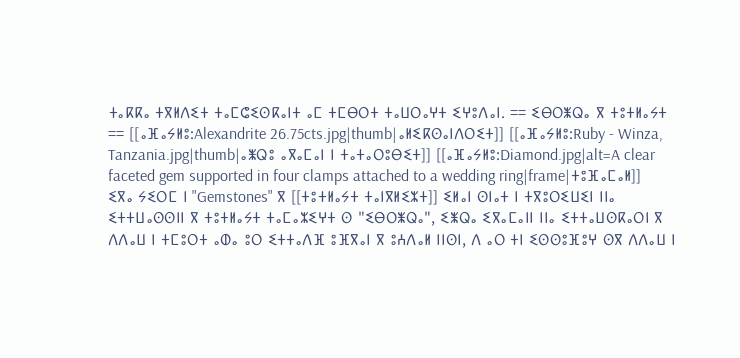ⵜⴰⴽⴽⴰ ⵜⴳⵍⴷⵉⵜ ⵜⴰⵎⵛⵉⵙⴽⴰⵏⵜ ⴰⵎ ⵜⵎⴱⵔⵜ ⵜⴰⵡⵔⴰⵖⵜ ⵉⵖⵓⴷⴰⵏ. == ⵉⴱⵔⵥⵕⴰ ⴳ ⵜⵓⵜⵍⴰⵢⵜ == [[ⴰⴼⴰⵢⵍⵓ:Alexandrite 26.75cts.jpg|thumb|ⴰⵍⵉⴽⵙⴰⵏⴷⵔⵉⵜ]] [[ⴰⴼⴰⵢⵍⵓ:Ruby - Winza, Tanzania.jpg|thumb|ⴰⵥⵕⵓ ⴰⴳⴰⵎⴰⵏ ⵏ ⵜⴰⵜⴰⵔⵓⴱⵉⵜ]] [[ⴰⴼⴰⵢⵍⵓ:Diamond.jpg|alt=A clear faceted gem supported in four clamps attached to a wedding ring|frame|ⵜⵓⴼⴰⵎⴰⵍ]] ⵉⴳⴰ ⵢⵉⵔⵎ ⵏ "Gemstones" ⴳ [[ⵜⵓⵜⵍⴰⵢⵜ ⵜⴰⵏⴳⵍⵉⵣⵜ]] ⵉⵍⴰⵏ ⵙⵏⴰⵜ ⵏ ⵜⴳⵓⵔⵉⵡⵉⵏ ⵏⵏⴰ ⵉⵜⵜⵡⴰⵙⵙⵏⵏ ⴳ ⵜⵓⵜⵍⴰⵢⵜ ⵜⴰⵎⴰⵣⵉⵖⵜ ⵙ "ⵉⴱⵔⵥⵕⴰ", ⵉⵥⵕⴰ ⵉⴳⴰⵎⴰⵏⵏ ⵏⵏⴰ ⵉⵜⵜⴰⵡⵙⴽⴰⵔⵏ ⴳ ⴷⴷⴰⵡ ⵏ ⵜⵎⵓⵔⵜ ⴰⵀⴰ ⵓⵔ ⵉⵜⵜⴰⴷⴼ ⵓⴼⴳⴰⵏ ⴳ ⵓⵄⴷⴰⵍ ⵏⵏⵙⵏ, ⴷ ⴰⵔ ⵜⵏ ⵉⵙⵙⵓⴼⵓⵖ ⵙⴳ ⴷⴷⴰⵡ ⵏ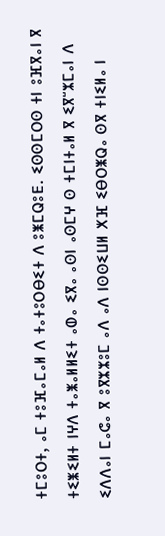ⵜⵎⵓⵔⵜ, ⴰⵎ ⵜⵓⴼⴰⵎⴰⵍ ⴷ ⵜⴰⵜⵓⵔⴱⵉⵜ ⴷ ⵓⵥⵎⵕⵓⴹ. ⵉⵙⵙⵎⵔⵙ ⵜⵏ ⵓⴼⴳⴰⵏ ⴳ ⵜⵉⵥⵉⵍⵜ ⵏⵖⴷ ⵜⴰⵥⴰⵍⵍⵉⵜ ⴰⵀⴰ ⵉⴳⴰ ⴰⵙⵏ ⴰⵙⵎⵖ ⵙ ⵜⵎⵏⵜⴰⵍ ⴳ ⵉⴳⵯⵣⵎⴰⵏ ⴷ ⵉⴷⴷⴰⵏ ⵎⴰⵛⴰ ⴳ ⵓⴳⵣⵣⵓⵎ ⴰⴷ ⴰⴷ ⵏⵙⵙⵉⵡⵍ ⵅⴼ ⵉⴱⵔⵥⵕⴰ ⵙⴳ ⵜⵏⵉⵍⴰ ⵏ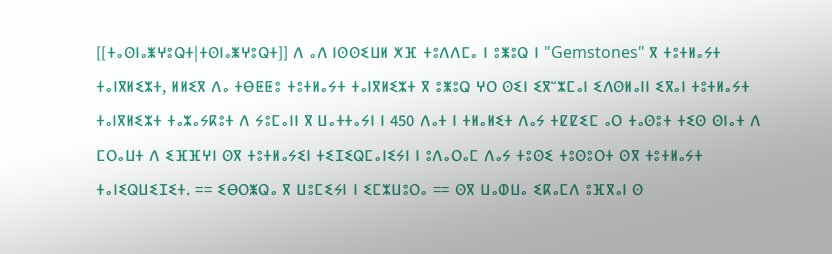[[ⵜⴰⵙⵏⴰⵥⵖⵓⵕⵜ|ⵜⵙⵏⴰⵥⵖⵓⵕⵜ]] ⴷ ⴰⴷ ⵏⵙⵙⵉⵡⵍ ⵅⴼ ⵜⵓⴷⴷⵎⴰ ⵏ ⵓⵥⵓⵕ ⵏ "Gemstones" ⴳ ⵜⵓⵜⵍⴰⵢⵜ ⵜⴰⵏⴳⵍⵉⵣⵜ, ⵍⵍⵉⴳ ⴷⴰ ⵜⴱⵟⵟⵓ ⵜⵓⵜⵍⴰⵢⵜ ⵜⴰⵏⴳⵍⵉⵣⵜ ⴳ ⵓⵥⵓⵕ ⵖⵔ ⵙⵉⵏ ⵉⴳⵯⵣⵎⴰⵏ ⵉⴷⵙⵍⴰⵏⵏ ⵉⴳⴰⵏ ⵜⵓⵜⵍⴰⵢⵜ ⵜⴰⵏⴳⵍⵉⵣⵜ ⵜⴰⵣⴰⵢⴽⵓⵜ ⴷ ⵢⵓⵎⴰⵏⵏ ⴳ ⵡⴰⵜⵜⴰⵢⵏ ⵏ 450 ⴷⴰⵜ ⵏ ⵜⵍⴰⵍⵉⵜ ⴷⴰⵢ ⵜⵇⵇⵉⵎ ⴰⵔ ⵜⴰⵙⵓⵜ ⵜⵉⵙ ⵙⵏⴰⵜ ⴷ ⵎⵔⴰⵡⵜ ⴷ ⵉⴼⴼⵖⵏ ⵙⴳ ⵜⵓⵜⵍⴰⵢⵉⵏ ⵜⵉⵊⵉⵕⵎⴰⵏⵉⵢⵏ ⵏ ⵓⴷⴰⵔⴰⵎ ⴷⴰⵢ ⵜⵓⵙⵉ ⵜⵓⵙⵓⵔⵜ ⵙⴳ ⵜⵓⵜⵍⴰⵢⵜ ⵜⴰⵏⵉⵕⵡⵉⵊⵉⵜ. == ⵉⴱⵔⵥⵕⴰ ⴳ ⵡⵓⵎⵉⵢⵏ ⵏ ⵉⵎⵣⵡⵓⵔⴰ == ⵙⴳ ⵡⴰⵀⵡⴰ ⵉⴽⴰⵎⴷ ⵓⴼⴳⴰⵏ ⵙ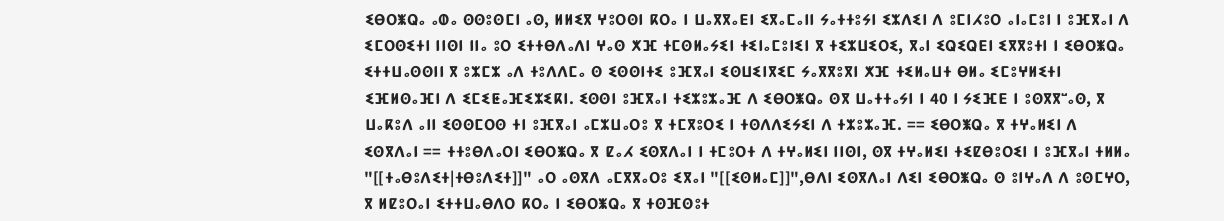ⵉⴱⵔⵥⵕⴰ ⴰⵀⴰ ⵙⵙⵓⵙⵎⵏ ⴰⵙ, ⵍⵍⵉⴳ ⵖⵓⵔⵙⵏ ⴽⵔⴰ ⵏ ⵡⴰⴳⴳⴰⴹⵏ ⵉⴳⴰⵎⴰⵏⵏ ⵢⴰⵜⵜⵓⵢⵏ ⵉⵣⴷⵉⵏ ⴷ ⵓⵎⵏⵃⵓⵔ ⴰⵏⴰⵎⵓⵏ ⵏ ⵓⴼⴳⴰⵏ ⴷ ⵉⵎⵔⵙⵉⵜⵏ ⵏⵏⵙⵏ ⵏⵏⴰ ⵓⵔ ⵉⵜⵜⴱⴷⴰⴷⵏ ⵖⴰⵙ ⵅⴼ ⵜⵎⵙⵍⴰⵢⵉⵏ ⵜⵉⵏⴰⵎⵓⵏⵉⵏ ⴳ ⵜⵉⵣⵡⵉⵔⵉ, ⴳⴰⵏ ⵉⵕⵉⵕⴹⵏ ⵉⴳⴳⵓⵜⵏ ⵏ ⵉⴱⵔⵥⵕⴰ ⵉⵜⵜⵡⴰⵙⵙⵏⵏ ⴳ ⵓⵣⵎⵣ ⴰⴷ ⵜⵓⴷⴷⵎⴰ ⵙ ⵉⵙⵙⵏⵜⵉ ⵓⴼⴳⴰⵏ ⵉⵙⵡⵉⵏⴳⵉⵎ ⵢⴰⴳⴳⵓⴳⵏ ⵅⴼ ⵜⵉⵍⴰⵡⵜ ⴱⵍⴰ ⵉⵎⵓⵖⵍⵉⵜⵏ ⵉⴼⵍⵙⴰⴼⵏ ⴷ ⵉⵎⵉⵟⴰⴼⵉⵣⵉⴽⵏ. ⵉⵙⵙⵏ ⵓⴼⴳⴰⵏ ⵜⵉⵣⵓⵣⴰⴼ ⴷ ⵉⴱⵔⵥⵕⴰ ⵙⴳ ⵡⴰⵜⵜⴰⵢⵏ ⵏ 40 ⵏ ⵢⵉⴼⴹ ⵏ ⵓⵙⴳⴳⵯⴰⵙ, ⴳ ⵡⴰⴽⵓⴷ ⴰⵏⵏ ⵉⵙⵙⵎⵔⵙ ⵜⵏ ⵓⴼⴳⴰⵏ ⴰⵎⵣⵡⴰⵔⵓ ⴳ ⵜⵎⴳⵓⵔⵉ ⵏ ⵜⵙⴷⴷⵉⵢⵉⵏ ⴷ ⵜⵣⵓⵣⴰⴼ. == ⵉⴱⵔⵥⵕⴰ ⴳ ⵜⵖⴰⵍⵉⵏ ⴷ ⵉⵙⴳⴷⴰⵏ == ⵜⵜⵓⴱⴷⴰⵔⵏ ⵉⴱⵔⵥⵕⴰ ⴳ ⵇⴰⵃ ⵉⵙⴳⴷⴰⵏ ⵏ ⵜⵎⵓⵔⵜ ⴷ ⵜⵖⴰⵍⵉⵏ ⵏⵏⵙⵏ, ⵙⴳ ⵜⵖⴰⵍⵉⵏ ⵜⵉⵇⴱⵓⵔⵉⵏ ⵏ ⵓⴼⴳⴰⵏ ⵜⵍⵍⴰ "[[ⵜⴰⴱⵓⴷⵉⵜ|ⵜⴱⵓⴷⵉⵜ]]" ⴰⵔ ⴰⵙⴳⴷ ⴰⵎⴳⴳⴰⵔⵓ ⵉⴳⴰⵏ "[[ⵉⵙⵍⴰⵎ]]",ⴱⴷⵏ ⵉⵙⴳⴷⴰⵏ ⴷⵉⵏ ⵉⴱⵔⵥⵕⴰ ⵙ ⵓⵏⵖⴰⴷ ⴷ ⵓⵙⵎⵖⵔ, ⴳ ⵍⵇⵓⵔⴰⵏ ⵉⵜⵜⵡⴰⴱⴷⵔ ⴽⵔⴰ ⵏ ⵉⴱⵔⵥⵕⴰ ⴳ ⵜⵙⴼⵙⵓⵜ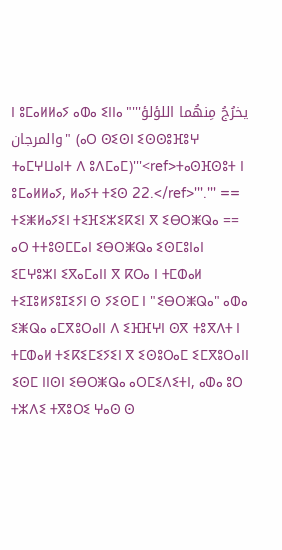ⵏ ⵓⵎⴰⵍⵍⴰⵢ ⴰⵀⴰ ⵉⵏⵏⴰ "'''يخرُجُ مِنهُما اللؤلؤ والمرجان" (ⴰⵔ ⵙⵉⵙⵏ ⵉⵙⵙⵓⴼⵓⵖ ⵜⴰⵎⵖⵡⴰⵏⵜ ⴷ ⵓⴷⵎⴰⵎ)'''<ref>ⵜⴰⵙⴼⵙⵓⵜ ⵏ ⵓⵎⴰⵍⵍⴰⵢ, ⵍⴰⵢⵜ ⵜⵉⵙ 22.</ref>'''.''' == ⵜⵉⵥⵍⴰⵢⵉⵏ ⵜⵉⴼⵉⵣⵉⴽⵉⵏ ⴳ ⵉⴱⵔⵥⵕⴰ == ⴰⵔ ⵜⵜⵓⵙⵎⵎⴰⵏ ⵉⴱⵔⵥⵕⴰ ⵉⵙⵎⵓⵏⴰⵏ ⵉⵎⵖⵓⵣⵏ ⵉⴳⴰⵎⴰⵏⵏ ⴳ ⴽⵔⴰ ⵏ ⵜⵎⵀⴰⵍ ⵜⵉⵊⵓⵍⵢⵓⵊⵉⵢⵏ ⵙ ⵢⵉⵙⵎ ⵏ "ⵉⴱⵔⵥⵕⴰ" ⴰⵀⴰ ⵉⵥⵕⴰ ⴰⵎⴳⵓⵔⴰⵏⵏ ⴷ ⵉⴼⴼⵖⵏ ⵙⴳ ⵜⵓⴳⴷⵜ ⵏ ⵜⵎⵀⴰⵍ ⵜⵉⴽⵉⵎⵉⵢⵉⵏ ⴳ ⵉⵙⵓⵔⴰⵎ ⵉⵎⴳⵓⵔⴰⵏⵏ ⵉⵙⵎ ⵏⵏⵙⵏ ⵉⴱⵔⵥⵕⴰ ⴰⵔⵎⵉⴷⵉⵜⵏ, ⴰⵀⴰ ⵓⵔ ⵜⵣⴷⵉ ⵜⴳⵓⵔⵉ ⵖⴰⵙ ⵙ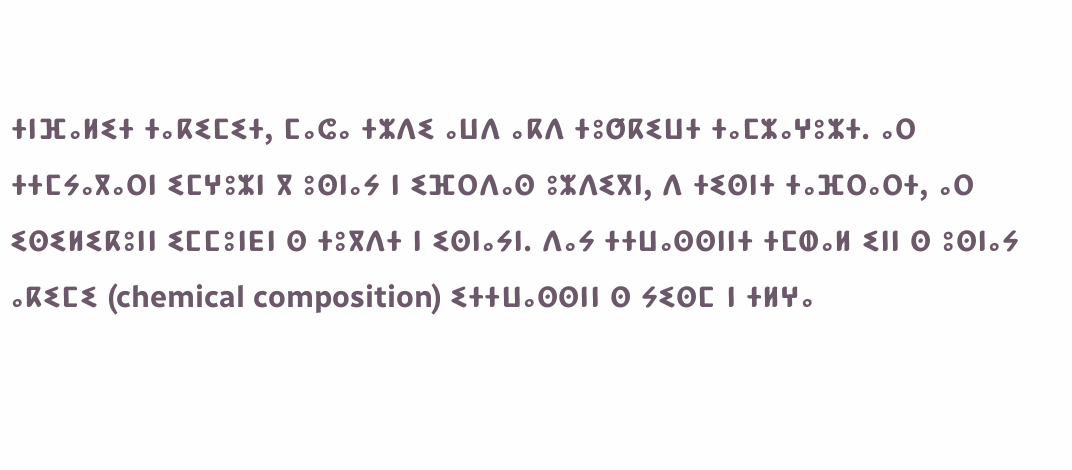ⵜⵏⴼⴰⵍⵉⵜ ⵜⴰⴽⵉⵎⵉⵜ, ⵎⴰⵛⴰ ⵜⵣⴷⵉ ⴰⵡⴷ ⴰⴽⴷ ⵜⵓⵚⴽⵉⵡⵜ ⵜⴰⵎⵣⴰⵖⵓⵣⵜ. ⴰⵔ ⵜⵜⵎⵢⴰⴳⴰⵔⵏ ⵉⵎⵖⵓⵣⵏ ⴳ ⵓⵙⵏⴰⵢ ⵏ ⵉⴼⵔⴷⴰⵙ ⵓⵣⴷⵉⴳⵏ, ⴷ ⵜⵉⵙⵏⵜ ⵜⴰⴼⵔⴰⵔⵜ, ⴰⵔ ⵉⵙⵉⵍⵉⴽⵓⵏⵏ ⵉⵎⵎⵓⵏⴹⵏ ⵙ ⵜⵓⴳⴷⵜ ⵏ ⵉⵙⵏⴰⵢⵏ. ⴷⴰⵢ ⵜⵜⵡⴰⵙⵙⵏⵏⵜ ⵜⵎⵀⴰⵍ ⵉⵏⵏ ⵙ ⵓⵙⵏⴰⵢ ⴰⴽⵉⵎⵉ (chemical composition) ⵉⵜⵜⵡⴰⵙⵙⵏⵏ ⵙ ⵢⵉⵙⵎ ⵏ ⵜⵍⵖⴰ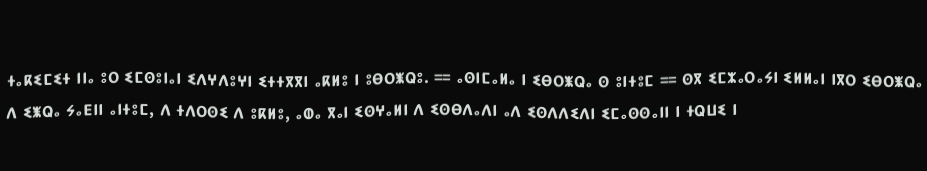ⵜⴰⴽⵉⵎⵉⵜ ⵏⵏⴰ ⵓⵔ ⵉⵎⵙⵓⵏⴰⵏ ⵉⴷⵖⴷⵓⵖⵏ ⵉⵜⵜⴳⴳⵏ ⴰⴽⵍⵓ ⵏ ⵓⴱⵔⵥⵕⵓ. == ⴰⵙⵏⵎⴰⵍⴰ ⵏ ⵉⴱⵔⵥⵕⴰ ⵙ ⵓⵏⵜⵓⵎ == ⵙⴳ ⵉⵎⵣⴰⵔⴰⵢⵏ ⵉⵍⵍⴰⵏ ⵏⴳⵔ ⵉⴱⵔⵥⵕⴰ ⴷ ⵉⵥⵕⴰ ⵢⴰⴹⵏⵏ ⴰⵏⵜⵓⵎ, ⴷ ⵜⴷⵔⵙⵉ ⴷ ⵓⴽⵍⵓ, ⴰⵀⴰ ⴳⴰⵏ ⵉⵙⵖⴰⵍⵏ ⴷ ⵉⵙⴱⴷⴰⴷⵏ ⴰⴷ ⵉⵙⴷⴷⵉⴷⵏ ⵉⵎⴰⵙⵙⴰⵏⵏ ⵏ ⵜⵕⵡⵉ ⵏ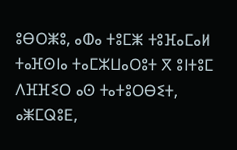ⵓⴱⵔⵥⵓ, ⴰⵀⴰ ⵜⵓⵎⵥ ⵜⵓⴼⴰⵎⴰⵍ ⵜⴰⴼⵙⵏⴰ ⵜⴰⵎⵣⵡⴰⵔⵓⵜ ⴳ ⵓⵏⵜⵓⵎ ⴷⴼⴼⵉⵔ ⴰⵙ ⵜⴰⵜⵓⵔⴱⵉⵜ, ⴰⵥⵎⵕⵓⴹ,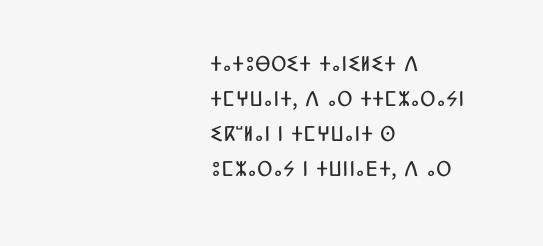ⵜⴰⵜⵓⴱⵔⵉⵜ ⵜⴰⵏⵉⵍⵉⵜ ⴷ ⵜⵎⵖⵡⴰⵏⵜ, ⴷ ⴰⵔ ⵜⵜⵎⵣⴰⵔⴰⵢⵏ ⵉⴽⵯⵍⴰⵏ ⵏ ⵜⵎⵖⵡⴰⵏⵜ ⵙ ⵓⵎⵣⴰⵔⴰⵢ ⵏ ⵜⵡⵏⵏⴰⴹⵜ, ⴷ ⴰⵔ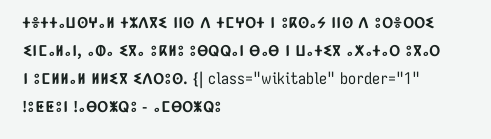ⵜⴻⵜⵜⴰⵡⵙⵖⴰⵍ ⵜⵣⴷⴳⵉ ⵏⵏⵙ ⴷ ⵜⵎⵖⵔⵜ ⵏ ⵓⴽⵙⴰⵢ ⵏⵏⵙ ⴷ ⵓⵔⴻⵔⵔⵉ ⵉⵏⵎⴰⵍⴰⵏ, ⴰⵀⴰ ⵉⴳⴰ ⵓⴽⵍⵓ ⵓⴱⵕⵕⴰⵏ ⴱⴰⴱ ⵏ ⵡⴰⵜⵉⴳ ⴰⵅⴰⵜⴰⵔ ⵓⴳⴰⵔ ⵏ ⵓⵎⵍⵍⴰⵍ ⵍⵍⵉⴳ ⵉⴷⵔⵓⵙ. {| class="wikitable" border="1" !ⵓⵟⵟⵓⵏ !ⴰⴱⵔⵥⵕⵓ - ⴰⵎⴱⵔⵥⵕⵓ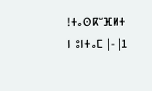!ⵜⴰⵙⴽⵯⴼⵍⵜ ⵏ ⵓⵏⵜⴰⵎ |- |1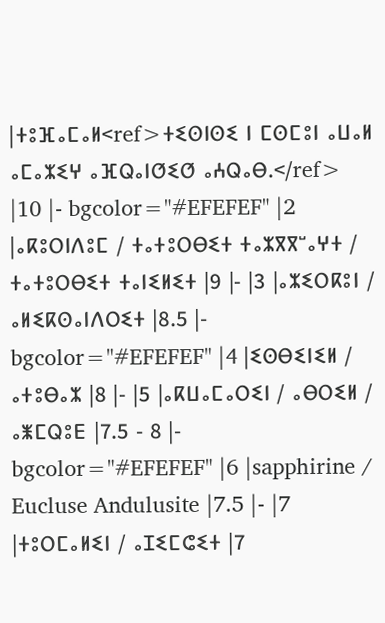|ⵜⵓⴼⴰⵎⴰⵍ<ref>ⵜⵉⵙⵏⵙⵉ ⵏ ⵎⵙⵎⵓⵏ ⴰⵡⴰⵍ ⴰⵎⴰⵣⵉⵖ ⴰⴼⵕⴰⵏⵚⵉⵚ ⴰⵄⵕⴰⴱ.</ref> |10 |- bgcolor="#EFEFEF" |2 |ⴰⴽⵓⵔⵏⴷⵓⵎ / ⵜⴰⵜⵓⵔⴱⵉⵜ ⵜⴰⵣⴳⴳⵯⴰⵖⵜ / ⵜⴰⵜⵓⵔⴱⵉⵜ ⵜⴰⵏⵉⵍⵉⵜ |9 |- |3 |ⴰⵣⵉⵔⴽⵓⵏ / ⴰⵍⵉⴽⵙⴰⵏⴷⵔⵉⵜ |8.5 |- bgcolor="#EFEFEF" |4 |ⵉⵙⴱⵉⵏⵉⵍ / ⴰⵜⵓⴱⴰⵣ |8 |- |5 |ⴰⴽⵡⴰⵎⴰⵔⵉⵏ / ⴰⴱⵔⵉⵍ / ⴰⵥⵎⵕⵓⴹ |7.5 - 8 |- bgcolor="#EFEFEF" |6 |sapphirine / Eucluse Andulusite |7.5 |- |7 |ⵜⵓⵔⵎⴰⵍⵉⵏ / ⴰⵊⵉⵎⵛⵉⵜ |7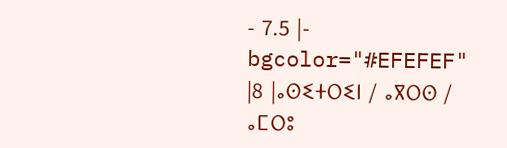- 7.5 |- bgcolor="#EFEFEF" |8 |ⴰⵙⵉⵜⵔⵉⵏ / ⴰⴳⵔⵙ / ⴰⵎⵔⵓ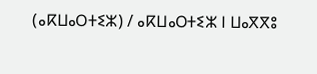(ⴰⴽⵡⴰⵔⵜⵉⵣ) / ⴰⴽⵡⴰⵔⵜⵉⵣ ⵏ ⵡⴰⴳⴳⵓ